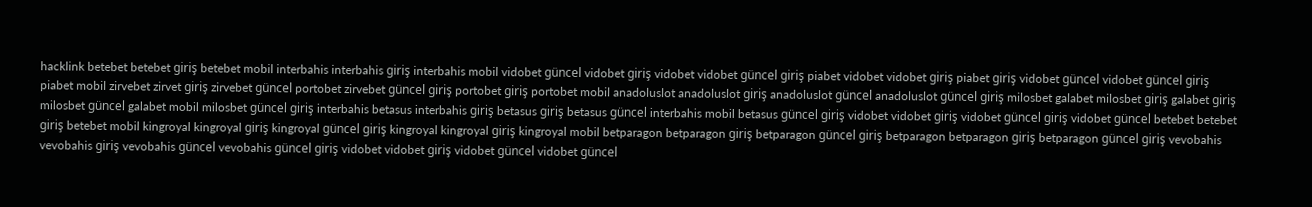hacklink betebet betebet giriş betebet mobil interbahis interbahis giriş interbahis mobil vidobet güncel vidobet giriş vidobet vidobet güncel giriş piabet vidobet vidobet giriş piabet giriş vidobet güncel vidobet güncel giriş piabet mobil zirvebet zirvet giriş zirvebet güncel portobet zirvebet güncel giriş portobet giriş portobet mobil anadoluslot anadoluslot giriş anadoluslot güncel anadoluslot güncel giriş milosbet galabet milosbet giriş galabet giriş milosbet güncel galabet mobil milosbet güncel giriş interbahis betasus interbahis giriş betasus giriş betasus güncel interbahis mobil betasus güncel giriş vidobet vidobet giriş vidobet güncel giriş vidobet güncel betebet betebet giriş betebet mobil kingroyal kingroyal giriş kingroyal güncel giriş kingroyal kingroyal giriş kingroyal mobil betparagon betparagon giriş betparagon güncel giriş betparagon betparagon giriş betparagon güncel giriş vevobahis vevobahis giriş vevobahis güncel vevobahis güncel giriş vidobet vidobet giriş vidobet güncel vidobet güncel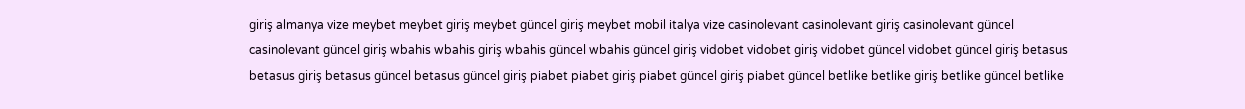giriş almanya vize meybet meybet giriş meybet güncel giriş meybet mobil italya vize casinolevant casinolevant giriş casinolevant güncel casinolevant güncel giriş wbahis wbahis giriş wbahis güncel wbahis güncel giriş vidobet vidobet giriş vidobet güncel vidobet güncel giriş betasus betasus giriş betasus güncel betasus güncel giriş piabet piabet giriş piabet güncel giriş piabet güncel betlike betlike giriş betlike güncel betlike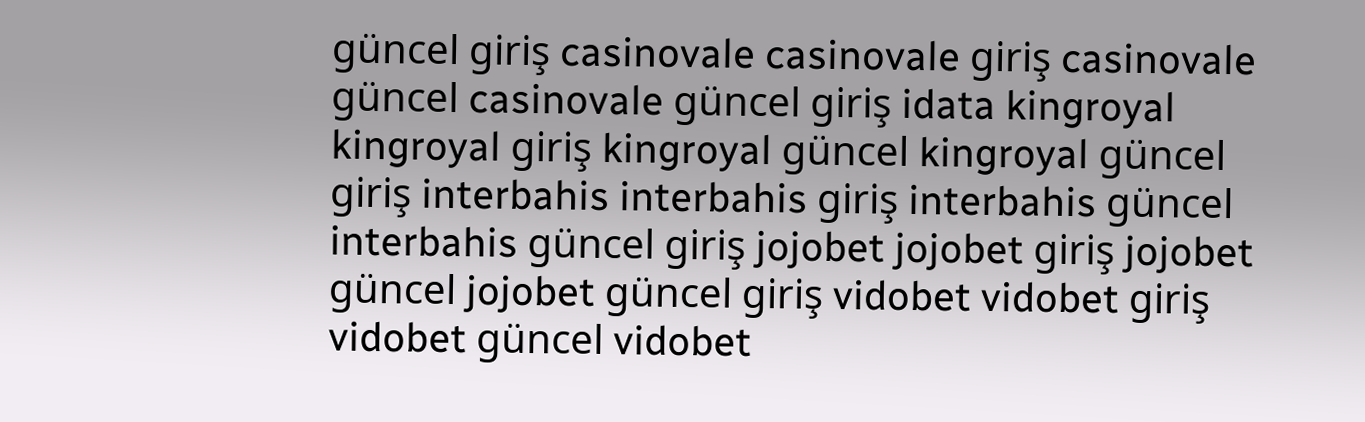güncel giriş casinovale casinovale giriş casinovale güncel casinovale güncel giriş idata kingroyal kingroyal giriş kingroyal güncel kingroyal güncel giriş interbahis interbahis giriş interbahis güncel interbahis güncel giriş jojobet jojobet giriş jojobet güncel jojobet güncel giriş vidobet vidobet giriş vidobet güncel vidobet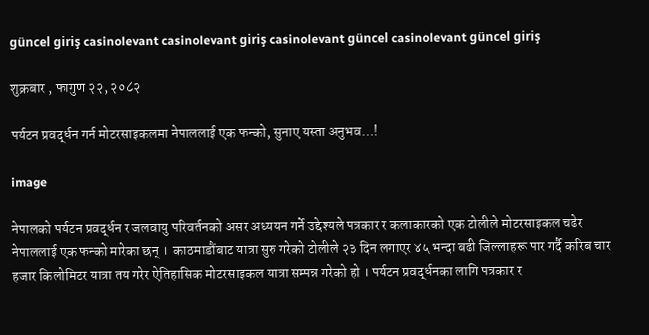güncel giriş casinolevant casinolevant giriş casinolevant güncel casinolevant güncel giriş

शुक्रबार , फागुण २२, २०८२

पर्यटन प्रवर्द्धन गर्न मोटरसाइकलमा नेपाललाई एक फन्को, सुनाए यस्ता अनुभव…!

image

नेपालको पर्यटन प्रवर्द्धन र जलवायु परिवर्तनको असर अध्ययन गर्ने उद्देश्यले पत्रकार र कलाकारको एक टोलीले मोटरसाइकल चढेर नेपाललाई एक फन्को मारेका छन् ।  काठमाडौंबाट यात्रा सुरु गरेको टोलीले २३ दिन लगाएर ४५ भन्दा बढी जिल्लाहरू पार गर्दै करिब चार हजार किलोमिटर यात्रा तय गरेर ऐतिहासिक मोटरसाइकल यात्रा सम्पन्न गरेको हो । पर्यटन प्रवर्द्धनका लागि पत्रकार र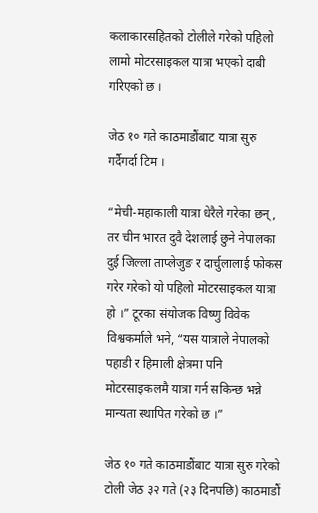कलाकारसहितको टोलीले गरेको पहिलो लामो मोटरसाइकल यात्रा भएको दाबी गरिएको छ ।

जेठ १० गते काठमाडौंबाट यात्रा सुरु गर्दैगर्दा टिम ।

“मेची-महाकाली यात्रा धेरैले गरेका छन्, तर चीन भारत दुवै देशलाई छुने नेपालका दुई जिल्ला ताप्लेजुङ र दार्चुलालाई फोकस गरेर गरेको यो पहिलो मोटरसाइकल यात्रा हो ।” टूरका संयोजक विष्णु विवेक विश्वकर्माले भने, “यस यात्राले नेपालको पहाडी र हिमाली क्षेत्रमा पनि मोटरसाइकलमै यात्रा गर्न सकिन्छ भन्ने मान्यता स्थापित गरेको छ ।”

जेठ १० गते काठमाडौंबाट यात्रा सुरु गरेको टोली जेठ ३२ गते (२३ दिनपछि) काठमाडौं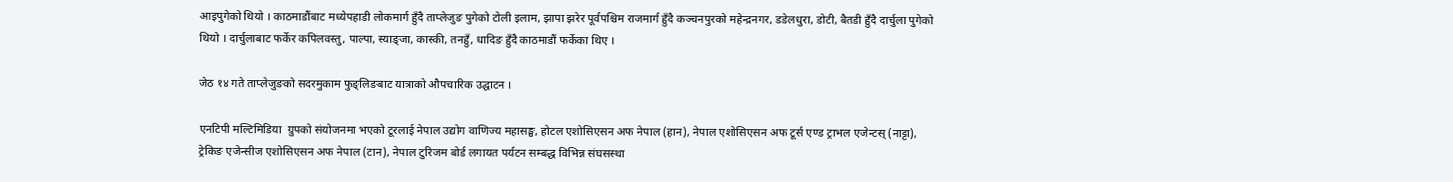आइपुगेको थियो । काठमाडौंबाट मध्येपहाडी लोकमार्ग हुँदै ताप्लेजुङ पुगेको टोली इलाम, झापा झरेर पूर्वपश्चिम राजमार्ग हुँदै कञ्चनपुरको महेन्द्रनगर, डडेलधुरा, डोटी, बैतडी हुँदै दार्चुला पुगेको थियो । दार्चुलाबाट फर्केर कपिलवस्तु, पाल्पा, स्याङ्जा, कास्की, तनहुँ, धादिङ हुँदै काठमाडौं फर्केका थिए ।

जेठ १४ गते ताप्लेजुङको सदरमुकाम फुङ्लिङबाट यात्राको औपचारिक उद्घाटन ।

एनटिपी मल्टिमिडिया  ग्रुपको संयोजनमा भएको टूरलाई नेपाल उद्योग वाणिज्य महासङ्घ, होटल एशोसिएसन अफ नेपाल (हान), नेपाल एशोसिएसन अफ टूर्स एण्ड ट्राभल एजेन्टस् (नाट्टा), ट्रेकिङ एजेन्सीज एशोसिएसन अफ नेपाल (टान), नेपाल टुरिजम बोर्ड लगायत पर्यटन सम्बद्ध विभिन्न संघसस्था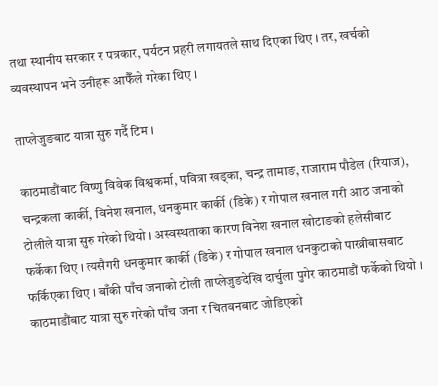तथा स्थानीय सरकार र पत्रकार, पर्यटन प्रहरी लगायतले साथ दिएका थिए । तर, खर्चको व्यवस्थापन भने उनीहरू आफैँले गरेका थिए ।

ताप्लेजुङबाट यात्रा सुरु गर्दै टिम ।

काठमाडौंबाट विष्णु विवेक विश्वकर्मा, पवित्रा खड्का, चन्द्र तामाङ, राजाराम पौडेल (रियाज), चन्द्रकला कार्की, विनेश खनाल, धनकुमार कार्की (डिके) र गोपाल खनाल गरी आठ जनाको टोलीले यात्रा सुरु गरेको थियो । अस्वस्थताका कारण विनेश खनाल खोटाङको हलेसीबाट फर्केका थिए । त्यसैगरी धनकुमार कार्की (डिके) र गोपाल खनाल धनकुटाको पाख्रीबासबाट फर्किएका थिए । बाँकी पाँच जनाको टोली ताप्लेजुङदेखि दार्चुला पुगेर काठमाडौं फर्केको थियो । काठमाडौंबाट यात्रा सुरु गरेको पाँच जना र चितवनबाट जोडिएको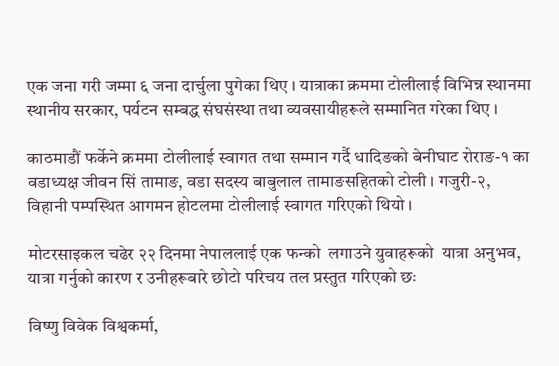एक जना गरी जम्मा ६ जना दार्चुला पुगेका थिए । यात्राका क्रममा टोलीलाई विभिन्न स्थानमा स्थानीय सरकार, पर्यटन सम्बद्ध संघसंस्था तथा व्यवसायीहरूले सम्मानित गरेका थिए ।

काठमाडौं फर्केने क्रममा टोलीलाई स्वागत तथा सम्मान गर्दै धादिङको बेनीघाट रोराङ-१ का वडाध्यक्ष जीवन सिं तामाङ, वडा सदस्य बाबुलाल तामाङसहितको टोली । गजुरी-२, विहानी पम्पस्थित आगमन होटलमा टोलीलाई स्वागत गरिएको थियो ।

मोटरसाइकल चढेर २२ दिनमा नेपाललाई एक फन्को  लगाउने युवाहरूको  यात्रा अनुभव, यात्रा गर्नुको कारण र उनीहरूबारे छोटो परिचय तल प्रस्तुत गरिएको छः

विष्णु विवेक विश्वकर्मा,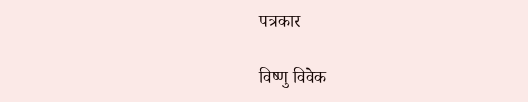पत्रकार

विष्णु विवेक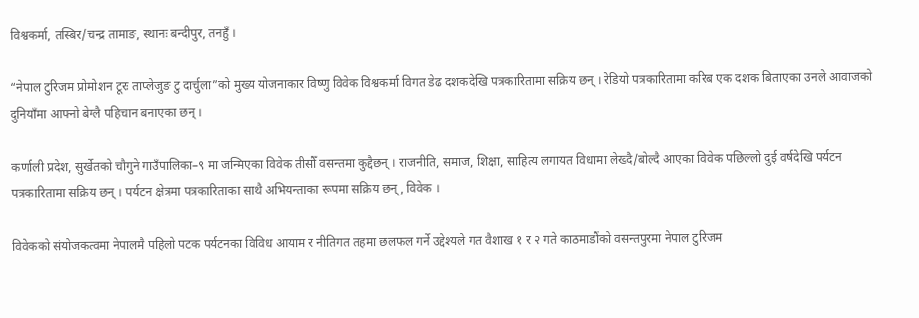विश्वकर्मा, तस्बिर/चन्द्र तामाङ, स्थानः बन्दीपुर, तनहुँ ।

“नेपाल टुरिजम प्रोमोशन टूरः ताप्लेजुङ टु दार्चुला”को मुख्य योजनाकार विष्णु विवेक विश्वकर्मा विगत डेढ दशकदेखि पत्रकारितामा सक्रिय छन् । रेडियो पत्रकारितामा करिब एक दशक बिताएका उनले आवाजको दुनियाँमा आफ्नो बेग्लै पहिचान बनाएका छन् ।

कर्णाली प्रदेश, सुर्खेतको चौगुने गाउँपालिका–९ मा जन्मिएका विवेक तीसौँ वसन्तमा कुद्दैछन् । राजनीति, समाज, शिक्षा, साहित्य लगायत विधामा लेख्दै/बोल्दै आएका विवेक पछिल्लो दुई वर्षदेखि पर्यटन पत्रकारितामा सक्रिय छन् । पर्यटन क्षेत्रमा पत्रकारिताका साथै अभियन्ताका रूपमा सक्रिय छन्, विवेक ।

विवेकको संयोजकत्वमा नेपालमै पहिलो पटक पर्यटनका विविध आयाम र नीतिगत तहमा छलफल गर्ने उद्देश्यले गत वैशाख १ र २ गते काठमाडौंको वसन्तपुरमा नेपाल टुरिजम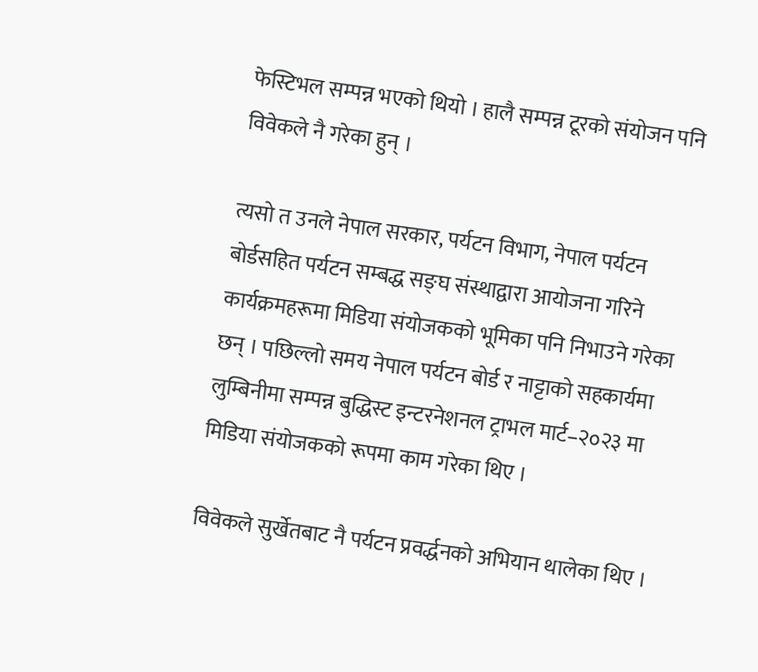फेस्टिभल सम्पन्न भएको थियो । हालै सम्पन्न टूरको संयोजन पनि विवेकले नै गरेका हुन् ।

त्यसो त उनले नेपाल सरकार, पर्यटन विभाग, नेपाल पर्यटन बोर्डसहित पर्यटन सम्बद्ध सङ्घ संस्थाद्वारा आयोजना गरिने कार्यक्रमहरूमा मिडिया संयोजकको भूमिका पनि निभाउने गरेका छन् । पछिल्लो समय नेपाल पर्यटन बोर्ड र नाट्टाको सहकार्यमा लुम्बिनीमा सम्पन्न बुद्धिस्ट इन्टरनेशनल ट्राभल मार्ट–२०२३ मा मिडिया संयोजकको रूपमा काम गरेका थिए ।

विवेकले सुर्खेतबाट नै पर्यटन प्रवर्द्धनको अभियान थालेका थिए ।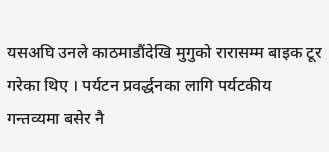यसअघि उनले काठमाडौंदेखि मुगुको रारासम्म बाइक टूर गरेका थिए । पर्यटन प्रवर्द्धनका लागि पर्यटकीय गन्तव्यमा बसेर नै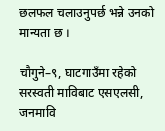छलफल चलाउनुपर्छ भन्ने उनको मान्यता छ ।

चौगुने–९, घाटगाउँमा रहेको सरस्वती माविबाट एसएलसी, जनमावि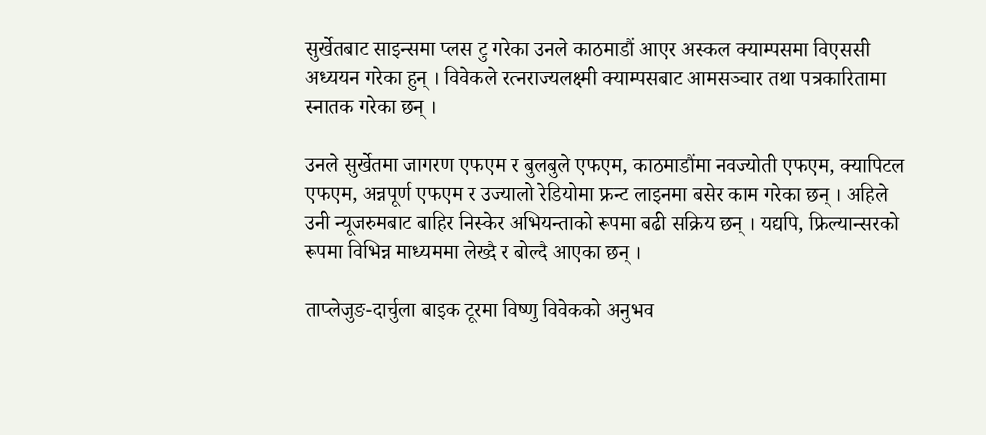सुर्खेतबाट साइन्समा प्लस टु गरेका उनले काठमाडौं आएर अस्कल क्याम्पसमा विएससी अध्ययन गरेका हुन् । विवेकले रत्नराज्यलक्ष्मी क्याम्पसबाट आमसञ्चार तथा पत्रकारितामा स्नातक गरेका छन् ।

उनले सुर्खेतमा जागरण एफएम र बुलबुले एफएम, काठमाडौंमा नवज्योती एफएम, क्यापिटल एफएम, अन्नपूर्ण एफएम र उज्यालो रेडियोमा फ्रन्ट लाइनमा बसेर काम गरेका छन् । अहिले उनी न्यूजरुमबाट बाहिर निस्केर अभियन्ताको रूपमा बढी सक्रिय छन् । यद्यपि, फ्रिल्यान्सरको रूपमा विभिन्न माध्यममा लेख्दै र बोल्दै आएका छन् ।

ताप्लेजुङ-दार्चुला बाइक टूरमा विष्णु विवेकको अनुभव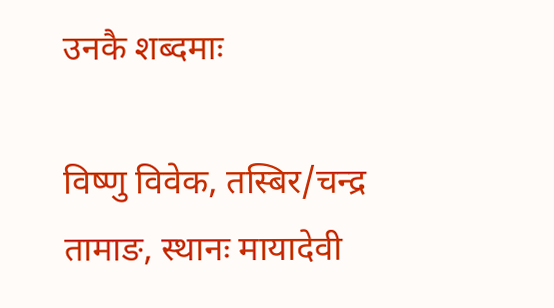उनकै शब्दमाः

विष्णु विवेक, तस्बिर/चन्द्र तामाङ, स्थानः मायादेवी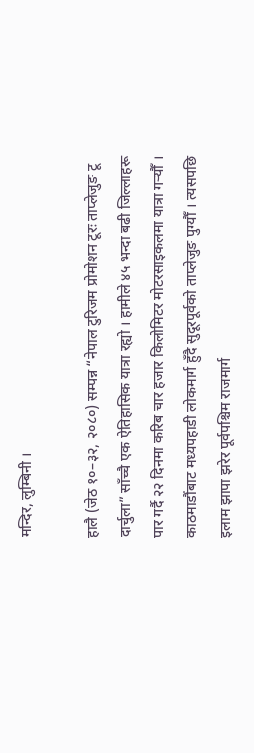मन्दिर, लुम्बिनी ।

हालै (जेठ १०–३२, २०८०) सम्पन्न “नेपाल टुरिजम प्रोमोशन टूरः ताप्लेजुङ टू दार्चुला” साँच्चै एक ऐतिहासिक यात्रा रह्यो । हामीले ४५ भन्दा बढी जिल्लाहरू पार गर्दै २२ दिनमा करिब चार हजार किलोमिटर मोटरसाइकलमा यात्रा गर्‍यौँ । काठमाडौंबाट मध्यपहाडी लोकमार्ग हुँदै सुदूरपूर्वको ताप्लेजुङ पुग्यौँ । त्यसपछि इलाम झापा झरेर पूर्वपश्चिम राजमार्ग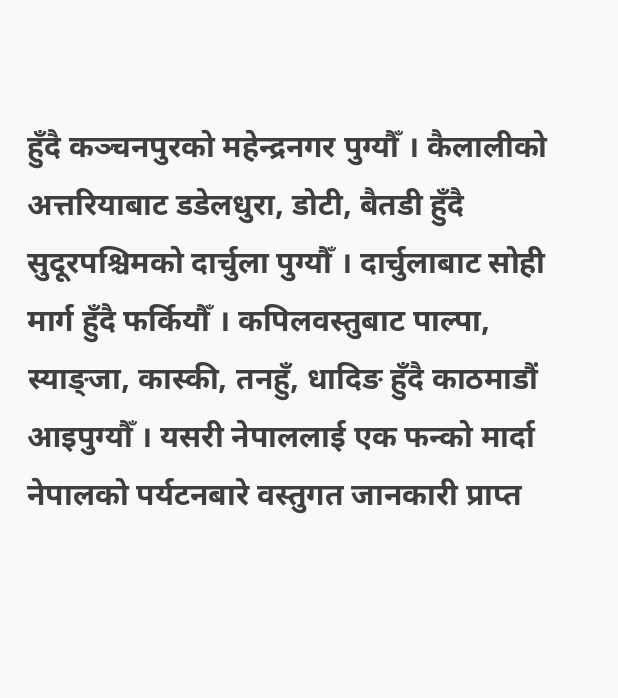हुँदै कञ्चनपुरको महेन्द्रनगर पुग्यौँ । कैलालीको अत्तरियाबाट डडेलधुरा, डोटी, बैतडी हुँदै सुदूरपश्चिमको दार्चुला पुग्यौँ । दार्चुलाबाट सोही मार्ग हुँदै फर्कियौँ । कपिलवस्तुबाट पाल्पा, स्याङ्जा, कास्की, तनहुँ, धादिङ हुँदै काठमाडौं आइपुग्यौँ । यसरी नेपाललाई एक फन्को मार्दा नेपालको पर्यटनबारे वस्तुगत जानकारी प्राप्त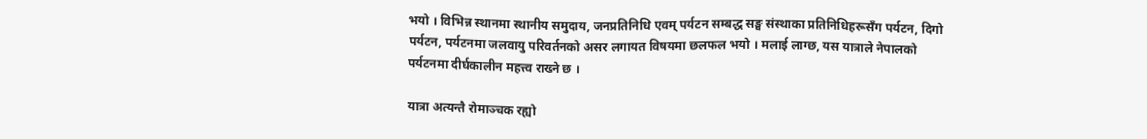भयो । विभिन्न स्थानमा स्थानीय समुदाय, जनप्रतिनिधि एवम् पर्यटन सम्बद्ध सङ्घ संस्थाका प्रतिनिधिहरूसँग पर्यटन, दिगो पर्यटन, पर्यटनमा जलवायु परिवर्तनको असर लगायत विषयमा छलफल भयो । मलाई लाग्छ, यस यात्राले नेपालको पर्यटनमा दीर्घकालीन महत्त्व राख्ने छ ।

यात्रा अत्यन्तै रोमाञ्चक रह्यो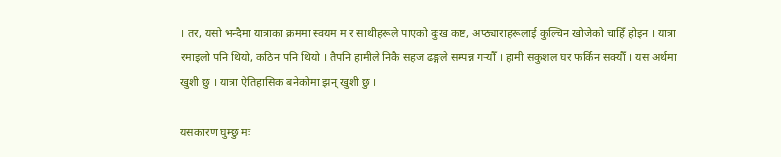। तर, यसो भन्दैमा यात्राका क्रममा स्वयम म र साथीहरूले पाएको दुःख कष्ट, अप्ठ्याराहरूलाई कुल्चिन खोजेको चाहिँ होइन । यात्रा रमाइलो पनि थियो, कठिन पनि थियो । तैपनि हामीले निकै सहज ढङ्गले सम्पन्न गर्‍यौँ । हामी सकुशल घर फर्किन सक्यौँ । यस अर्थमा खुशी छु । यात्रा ऐतिहासिक बनेकोमा झन् खुशी छु ।

यसकारण घुम्छु मः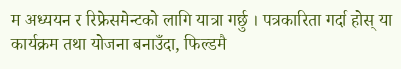म अध्ययन र रिफ्रेसमेन्टको लागि यात्रा गर्छु । पत्रकारिता गर्दा होस् या कार्यक्रम तथा योजना बनाउँदा, फिल्डमै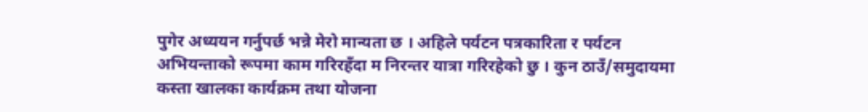पुगेर अध्ययन गर्नुपर्छ भन्ने मेरो मान्यता छ । अहिले पर्यटन पत्रकारिता र पर्यटन अभियन्ताको रूपमा काम गरिरहँदा म निरन्तर यात्रा गरिरहेको छु । कुन ठाउँ/समुदायमा कस्ता खालका कार्यक्रम तथा योजना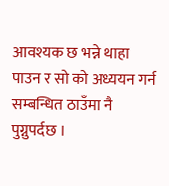आवश्यक छ भन्ने थाहा पाउन र सो को अध्ययन गर्न सम्बन्धित ठाउँमा नै पुग्नुपर्दछ ।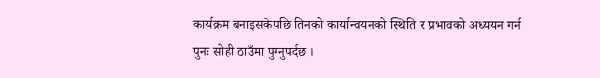कार्यक्रम बनाइसकेपछि तिनको कार्यान्वयनको स्थिति र प्रभावको अध्ययन गर्न पुनः सोही ठाउँमा पुग्नुपर्दछ ।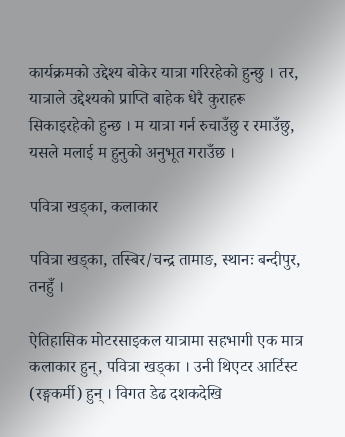कार्यक्रमको उद्देश्य बोकेर यात्रा गरिरहेको हुन्छु । तर, यात्राले उद्देश्यको प्राप्ति बाहेक धेरै कुराहरू सिकाइरहेको हुन्छ । म यात्रा गर्न रुचाउँछु र रमाउँछु, यसले मलाई म हुनुको अनुभूत गराउँछ ।

पवित्रा खड्का, कलाकार

पवित्रा खड्का, तस्बिर/चन्द्र तामाङ, स्थानः बन्दीपुर, तनहुँ ।

ऐतिहासिक मोटरसाइकल यात्रामा सहभागी एक मात्र कलाकार हुन्, पवित्रा खड्का । उनी थिएटर आर्टिस्ट (रङ्गकर्मी) हुन् । विगत डेढ दशकदेखि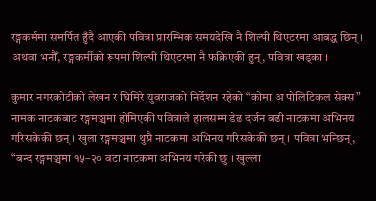रङ्गकर्ममा समर्पित हुँदै आएकी पवित्रा प्रारम्भिक समयदेखि नै शिल्पी थिएटरमा आबद्ध छिन् । अथवा भनौँ, रङ्गकर्मीको रूपमा शिल्पी थिएटरमा नै फक्रिएकी हुन्, पवित्रा खड्का ।

कुमार नगरकोटीको लेखन र घिमिरे युवराजको निर्देशन रहेको “कोमा अ पोलिटिकल सेक्स” नामक नाटकबाट रङ्गमञ्चमा होमिएकी पवित्राले हालसम्म डेढ दर्जन बढी नाटकमा अभिनय गरिसकेकी छन् । खुला रङ्गमञ्चमा थुप्रै नाटकमा अभिनय गरिसकेकी छन् । पवित्रा भन्छिन्, “बन्द रङ्गमञ्चमा १५–२० वटा नाटकमा अभिनय गरेकी छु । खुल्ला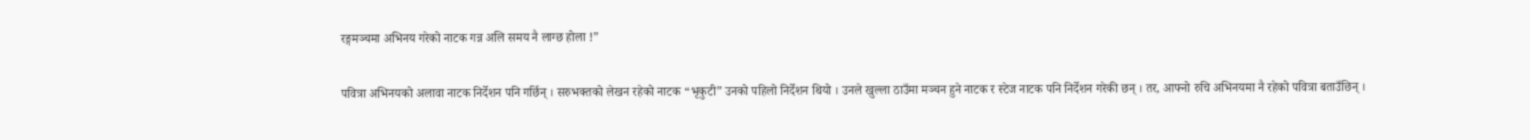रङ्गमञ्चमा अभिनय गरेको नाटक गन्न अलि समय नै लाग्छ होला !”

पवित्रा अभिनयको अलावा नाटक निर्देशन पनि गर्छिन् । सरुभक्तको लेखन रहेको नाटक “भृकुटी” उनको पहिलो निर्देशन थियो । उनले खुल्ला ठाउँमा मञ्चन हुने नाटक र स्टेज नाटक पनि निर्देशन गरेकी छन् । तर, आफ्नो रुचि अभिनयमा नै रहेको पवित्रा बताउँछिन् ।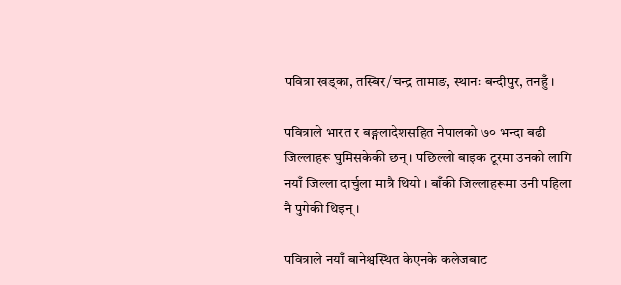पवित्रा खड्का, तस्बिर/चन्द्र तामाङ, स्थानः बन्दीपुर, तनहुँ ।

पवित्राले भारत र बङ्गलादेशसहित नेपालको ७० भन्दा बढी जिल्लाहरू घुमिसकेकी छन् । पछिल्लो बाइक टूरमा उनको लागि नयाँ जिल्ला दार्चुला मात्रै थियो । बाँकी जिल्लाहरूमा उनी पहिला नै पुगेकी थिइन् ।

पवित्राले नयाँ बानेश्वस्थित केएनके कलेजबाट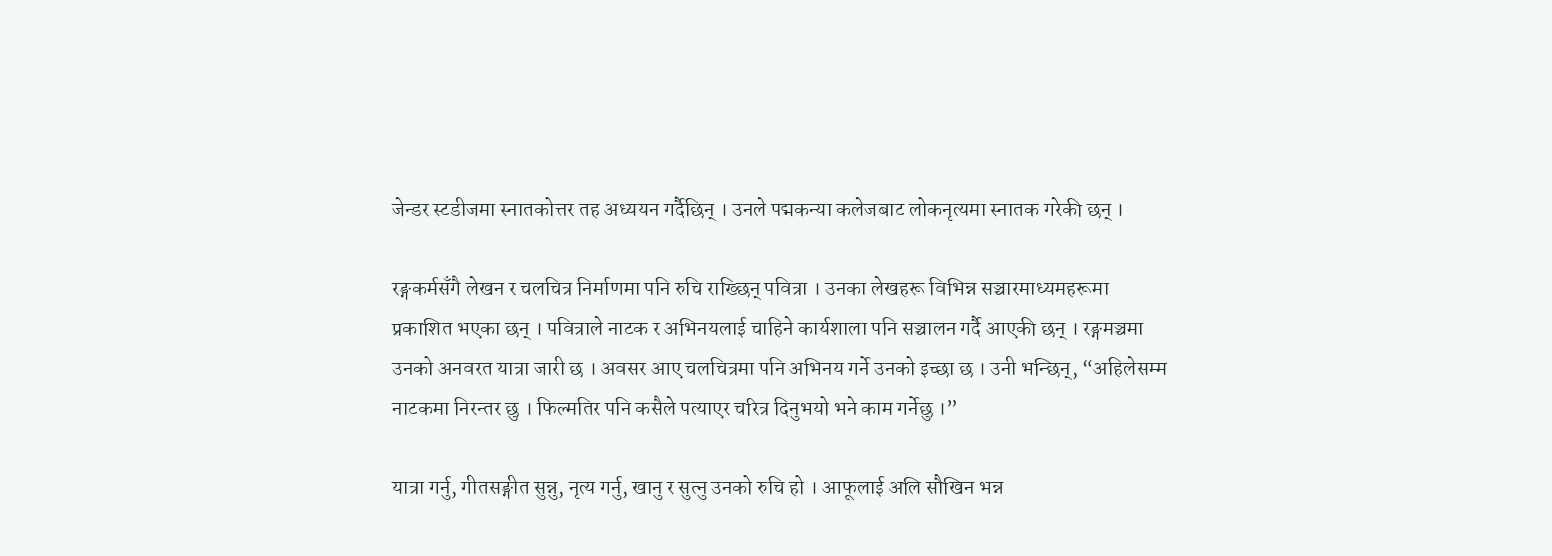जेन्डर स्टडीजमा स्नातकोत्तर तह अध्ययन गर्दैछिन् । उनले पद्मकन्या कलेजबाट लोकनृत्यमा स्नातक गरेकी छन् ।

रङ्गकर्मसँगै लेखन र चलचित्र निर्माणमा पनि रुचि राख्छिन् पवित्रा । उनका लेखहरू विभिन्न सञ्चारमाध्यमहरूमा प्रकाशित भएका छन् । पवित्राले नाटक र अभिनयलाई चाहिने कार्यशाला पनि सञ्चालन गर्दै आएकी छन् । रङ्गमञ्चमा उनको अनवरत यात्रा जारी छ । अवसर आए चलचित्रमा पनि अभिनय गर्ने उनको इच्छा छ । उनी भन्छिन्, “अहिलेसम्म नाटकमा निरन्तर छु । फिल्मतिर पनि कसैले पत्याएर चरित्र दिनुभयो भने काम गर्नेछु ।”

यात्रा गर्नु, गीतसङ्गीत सुन्नु, नृत्य गर्नु, खानु र सुत्नु उनको रुचि हो । आफूलाई अलि सौखिन भन्न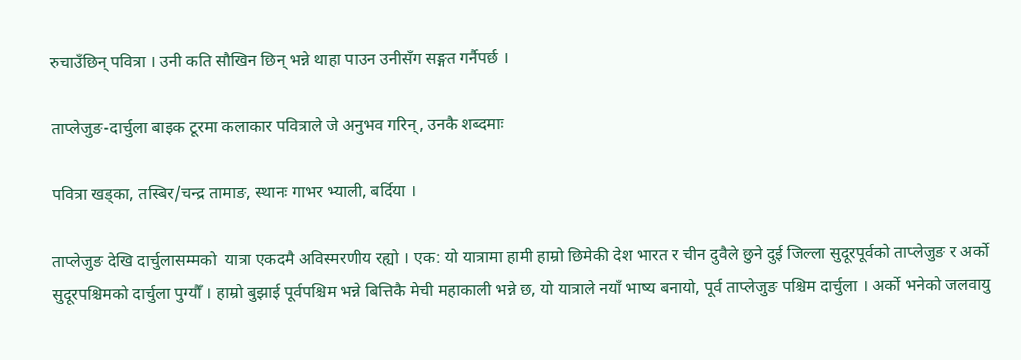रुचाउँछिन् पवित्रा । उनी कति सौखिन छिन् भन्ने थाहा पाउन उनीसँग सङ्गत गर्नैपर्छ ।

ताप्लेजुङ-दार्चुला बाइक टूरमा कलाकार पवित्राले जे अनुभव गरिन्, उनकै शब्दमाः

पवित्रा खड्का, तस्बिर/चन्द्र तामाङ, स्थानः गाभर भ्याली, बर्दिया ।

ताप्लेजुङ देखि दार्चुलासम्मको  यात्रा एकदमै अविस्मरणीय रह्यो । एक: यो यात्रामा हामी हाम्रो छिमेकी देश भारत र चीन दुवैले छुने दुई जिल्ला सुदूरपूर्वको ताप्लेजुङ र अर्को सुदूरपश्चिमको दार्चुला पुग्यौँ । हाम्रो बुझाई पूर्वपश्चिम भन्ने बित्तिकै मेची महाकाली भन्ने छ, यो यात्राले नयाँ भाष्य बनायो, पूर्व ताप्लेजुङ पश्चिम दार्चुला । अर्को भनेको जलवायु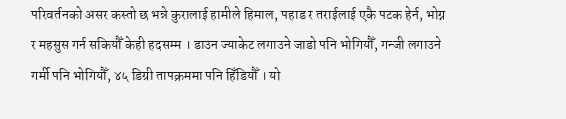परिवर्तनको असर कस्तो छ भन्ने कुरालाई हामीले हिमाल, पहाड र तराईलाई एकै पटक हेर्न, भोग्न र महसुस गर्न सकियौँ केही हदसम्म । डाउन ज्याकेट लगाउने जाडो पनि भोगियौँ, गन्जी लगाउने गर्मी पनि भोगियौँ, ४५ डिग्री तापक्रममा पनि हिँडियौँ । यो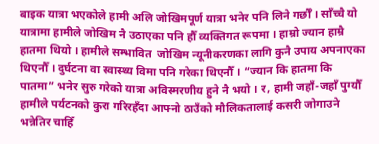बाइक यात्रा भएकोले हामी अलि जोखिमपूर्ण यात्रा भनेर पनि लिने गर्छौँ । साँच्चै यो यात्रामा हामीले जोखिम नै उठाएका पनि हौँ व्यक्तिगत रूपमा । हाम्रो ज्यान हाम्रै हातमा थियो । हामीले सम्भावित  जोखिम न्यूनीकरणका लागि कुनै उपाय अपनाएका थिएनौँ । दुर्घटना वा स्वास्थ्य विमा पनि गरेका थिएनौँ । “ज्यान कि हातमा कि पातमा” भनेर सुरु गरेको यात्रा अविस्मरणीय हुने नै भयो । र, हामी जहॉं-जहॉं पुग्यौँ हामीले पर्यटनको कुरा गरिरहँदा आफ्नो ठाउँको मौलिकतालाई कसरी जोगाउने भन्नेतिर चाहिँ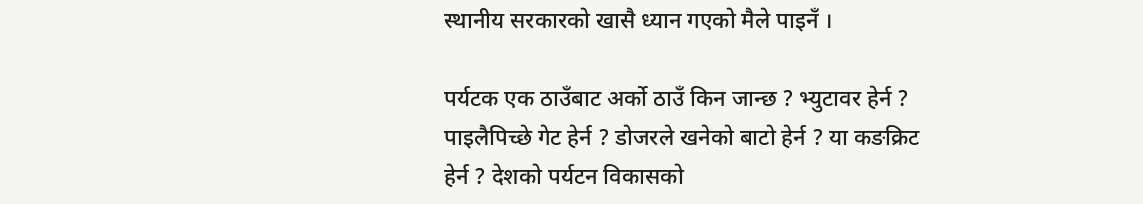स्थानीय सरकारको खासै ध्यान गएको मैले पाइनँ ।

पर्यटक एक ठाउँबाट अर्को ठाउँ किन जान्छ ? भ्युटावर हेर्न ? पाइलैपिच्छे गेट हेर्न ? डोजरले खनेको बाटो हेर्न ? या कङक्रिट हेर्न ? देशको पर्यटन विकासको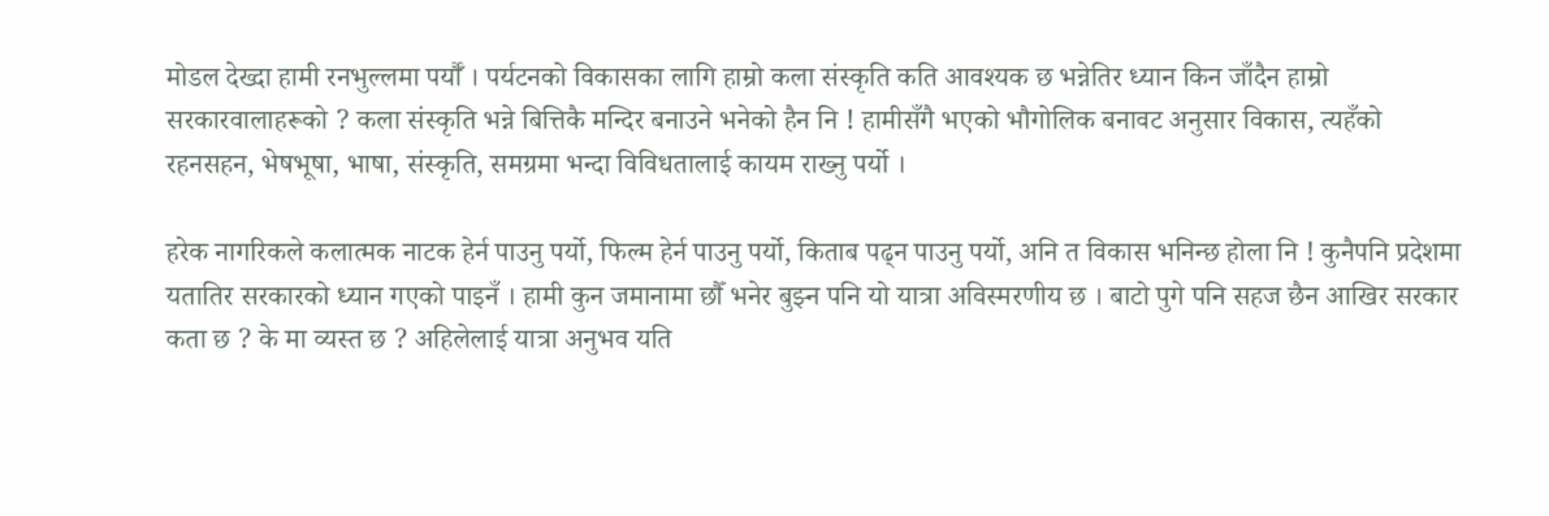मोडल देख्दा हामी रनभुल्लमा पर्यौँ । पर्यटनको विकासका लागि हाम्रो कला संस्कृति कति आवश्यक छ भन्नेतिर ध्यान किन जाँदैन हाम्रो सरकारवालाहरूको ? कला संस्कृति भन्ने बित्तिकै मन्दिर बनाउने भनेको हैन नि ! हामीसँगै भएको भौगोलिक बनावट अनुसार विकास, त्यहँको रहनसहन, भेषभूषा, भाषा, संस्कृति, समग्रमा भन्दा विविधतालाई कायम राख्नु पर्यो ।

हरेक नागरिकले कलात्मक नाटक हेर्न पाउनु पर्यो, फिल्म हेर्न पाउनु पर्यो, किताब पढ्न पाउनु पर्यो, अनि त विकास भनिन्छ होला नि ! कुनैपनि प्रदेशमा यतातिर सरकारको ध्यान गएको पाइनँ । हामी कुन जमानामा छौँ भनेर बुझ्न पनि यो यात्रा अविस्मरणीय छ । बाटो पुगे पनि सहज छैन आखिर सरकार कता छ ? के मा व्यस्त छ ? अहिलेलाई यात्रा अनुभव यति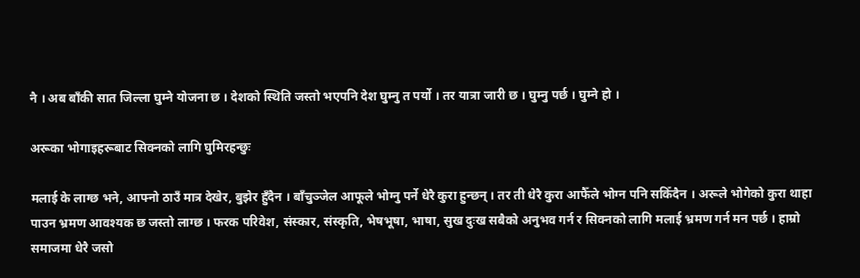नै । अब बाँकी सात जिल्ला घुम्ने योजना छ । देशको स्थिति जस्तो भएपनि देश घुम्नु त पर्यो । तर यात्रा जारी छ । घुम्नु पर्छ । घुम्ने हो ।

अरूका भोगाइहरूबाट सिक्नको लागि घुमिरहन्छुः

मलाई के लाग्छ भने, आफ्नो ठाउँ मात्र देखेर, बुझेर हुँदैन । बाँचुञ्जेल आफूले भोग्नु पर्ने धेरै कुरा हुन्छन् । तर ती धेरै कुरा आफैँले भोग्न पनि सकिँदैन । अरूले भोगेको कुरा थाहा पाउन भ्रमण आवश्यक छ जस्तो लाग्छ । फरक परिवेश, संस्कार, संस्कृति, भेषभूषा, भाषा, सुख दुःख सबैको अनुभव गर्न र सिक्नको लागि मलाई भ्रमण गर्न मन पर्छ । हाम्रो समाजमा धेरै जसो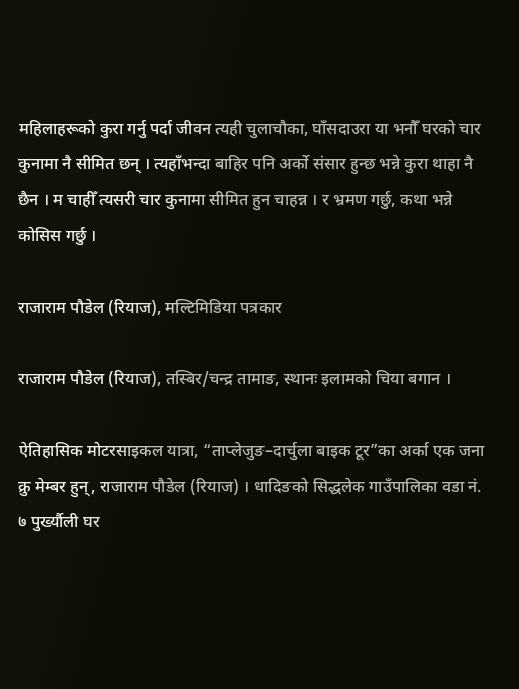महिलाहरूको कुरा गर्नु पर्दा जीवन त्यही चुलाचौका, घाँसदाउरा या भनौँ घरको चार कुनामा नै सीमित छन् । त्यहाँभन्दा बाहिर पनि अर्को संसार हुन्छ भन्ने कुरा थाहा नै छैन । म चाहीँ त्यसरी चार कुनामा सीमित हुन चाहन्न । र भ्रमण गर्छु, कथा भन्ने कोसिस गर्छु ।

राजाराम पौडेल (रियाज), मल्टिमिडिया पत्रकार

राजाराम पौडेल (रियाज), तस्बिर/चन्द्र तामाङ, स्थानः इलामको चिया बगान ।

ऐतिहासिक मोटरसाइकल यात्रा, “ताप्लेजुङ–दार्चुला बाइक टूर”का अर्का एक जना क्रु मेम्बर हुन्, राजाराम पौडेल (रियाज) । धादिङको सिद्धलेक गाउँपालिका वडा नं. ७ पुर्ख्यौली घर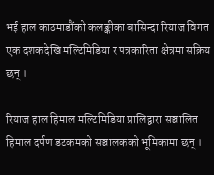भई हाल काठमाडौंको कलङ्कीका बासिन्दा रियाज विगत एक दशकदेखि मल्टिमिडिया र पत्रकारिता क्षेत्रमा सक्रिय छन् ।

रियाज हाल हिमाल मल्टिमिडिया प्रालिद्वारा सञ्चालित हिमाल दर्पण डटकमको सञ्चालकको भूमिकामा छन् ।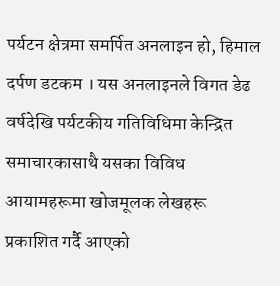पर्यटन क्षेत्रमा समर्पित अनलाइन हो, हिमाल दर्पण डटकम । यस अनलाइनले विगत डेढ वर्षदेखि पर्यटकीय गतिविधिमा केन्द्रित समाचारकासाथै यसका विविध आयामहरूमा खोजमूलक लेखहरू प्रकाशित गर्दै आएको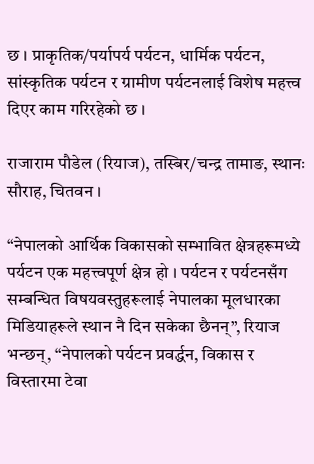छ । प्राकृतिक/पर्यापर्य पर्यटन, धार्मिक पर्यटन, सांस्कृतिक पर्यटन र ग्रामीण पर्यटनलाई विशेष महत्त्व दिएर काम गरिरहेको छ ।

राजाराम पौडेल (रियाज), तस्बिर/चन्द्र तामाङ, स्थानः सौराह, चितवन ।

“नेपालको आर्थिक विकासको सम्भावित क्षेत्रहरूमध्ये पर्यटन एक महत्त्वपूर्ण क्षेत्र हो । पर्यटन र पर्यटनसँग सम्बन्धित विषयवस्तुहरूलाई नेपालका मूलधारका मिडियाहरूले स्थान नै दिन सकेका छैनन्”, रियाज भन्छन्, “नेपालको पर्यटन प्रवर्द्धन, विकास र विस्तारमा टेवा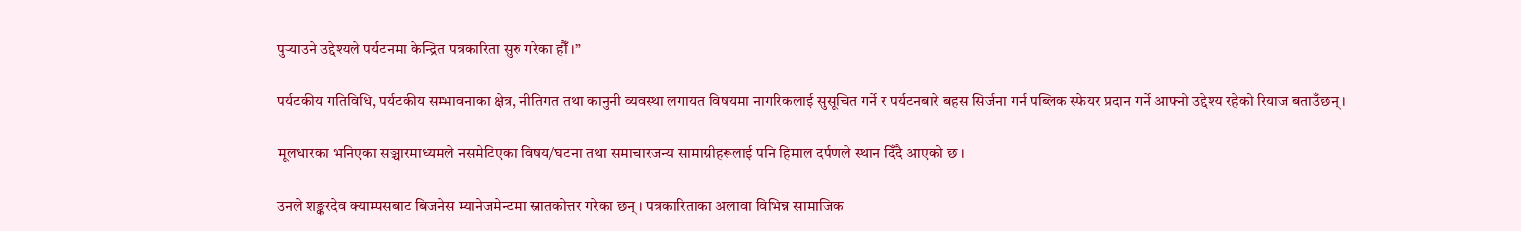पुर्‍याउने उद्देश्यले पर्यटनमा केन्द्रित पत्रकारिता सुरु गरेका हौँ ।”

पर्यटकीय गतिविधि, पर्यटकीय सम्भावनाका क्षेत्र, नीतिगत तथा कानुनी व्यवस्था लगायत विषयमा नागरिकलाई सुसूचित गर्ने र पर्यटनबारे बहस सिर्जना गर्न पब्लिक स्फेयर प्रदान गर्ने आफ्नो उद्देश्य रहेको रियाज बताउँछन् ।

मूलधारका भनिएका सञ्चारमाध्यमले नसमेटिएका विषय/घटना तथा समाचारजन्य सामाग्रीहरूलाई पनि हिमाल दर्पणले स्थान दिँदै आएको छ ।

उनले शङ्करदेव क्याम्पसबाट बिजनेस म्यानेजमेन्टमा स्नातकोत्तर गरेका छन् । पत्रकारिताका अलावा विभिन्न सामाजिक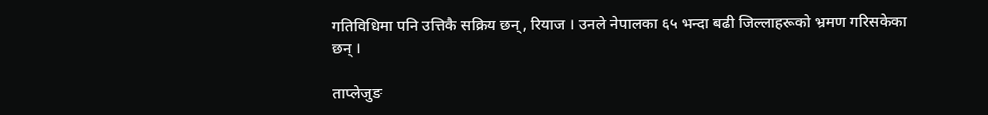गतिविधिमा पनि उत्तिकै सक्रिय छन्, रियाज । उनले नेपालका ६५ भन्दा बढी जिल्लाहरूको भ्रमण गरिसकेका छन् ।

ताप्लेजुङ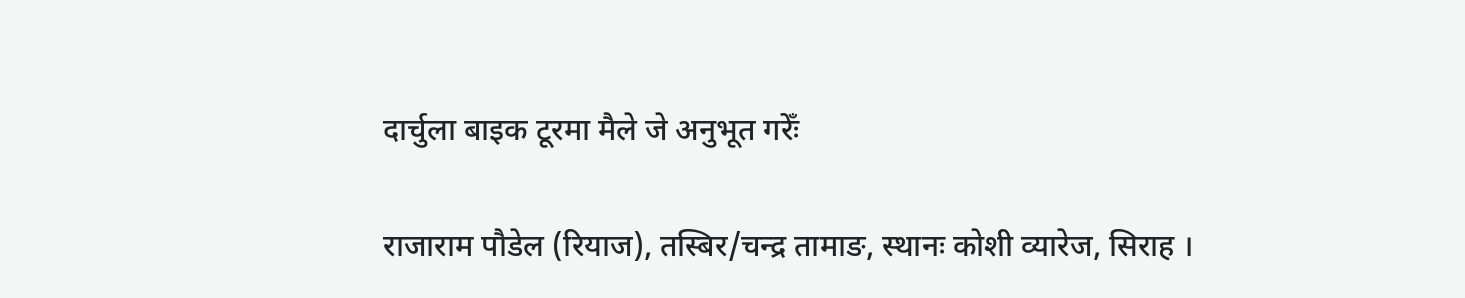दार्चुला बाइक टूरमा मैले जे अनुभूत गरेँः

राजाराम पौडेल (रियाज), तस्बिर/चन्द्र तामाङ, स्थानः कोशी व्यारेज, सिराह ।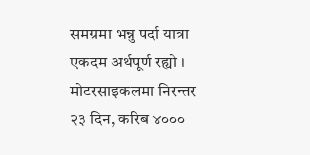समग्रमा भन्नु पर्दा यात्रा एकदम अर्थपूर्ण रह्यो । मोटरसाइकलमा निरन्तर २३ दिन, करिब ४०००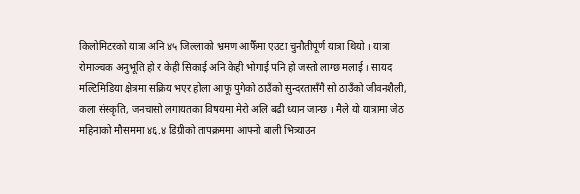किलोमिटरको यात्रा अनि ४५ जिल्लाको भ्रमण आफैँमा एउटा चुनौतीपूर्ण यात्रा थियो । यात्रा रोमाञ्चक अनुभूति हो र केही सिकाई अनि केही भोगाई पनि हो जस्तो लाग्छ मलाई । सायद मल्टिमिडिया क्षेत्रमा सक्रिय भएर होला आफू पुगेको ठाउँको सुन्दरतासँगै सो ठाउँको जीवनशैली, कला संस्कृति, जनचासो लगायतका विषयमा मेरो अलि बढी ध्यान जान्छ । मैले यो यात्रामा जेठ महिनाको मौसममा ४६.४ डिग्रीको तापक्रममा आफ्नो बाली भित्र्याउन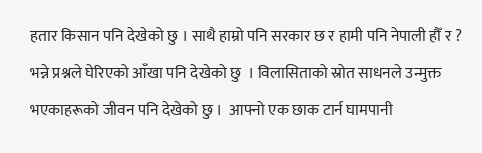हतार किसान पनि देखेको छु । साथै हाम्रो पनि सरकार छ र हामी पनि नेपाली हौँ र ? भन्ने प्रश्नले घेरिएको आँखा पनि देखेको छु  । विलासिताको स्रोत साधनले उन्मुक्त भएकाहरूको जीवन पनि देखेको छु ।  आफ्नो एक छाक टार्न घामपानी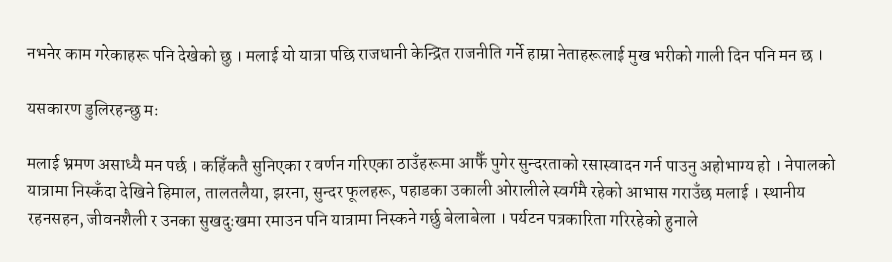नभनेर काम गरेकाहरू पनि देखेको छु । मलाई यो यात्रा पछि राजधानी केन्द्रित राजनीति गर्ने हाम्रा नेताहरूलाई मुख भरीको गाली दिन पनि मन छ ।

यसकारण डुलिरहन्छु मः

मलाई भ्रमण असाध्यै मन पर्छ । कहिँकतै सुनिएका र वर्णन गरिएका ठाउँहरूमा आफैँ पुगेर सुन्दरताको रसास्वादन गर्न पाउनु अहोभाग्य हो । नेपालको यात्रामा निस्कँदा देखिने हिमाल, तालतलैया, झरना, सुन्दर फूलहरू, पहाडका उकाली ओरालीले स्वर्गमै रहेको आभास गराउँछ मलाई । स्थानीय रहनसहन, जीवनशैली र उनका सुखदुःखमा रमाउन पनि यात्रामा निस्कने गर्छु बेलाबेला । पर्यटन पत्रकारिता गरिरहेको हुनाले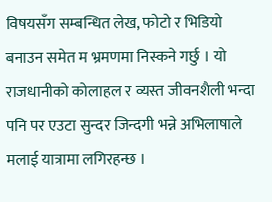विषयसँग सम्बन्धित लेख, फोटो र भिडियो बनाउन समेत म भ्रमणमा निस्कने गर्छु । यो राजधानीको कोलाहल र व्यस्त जीवनशैली भन्दा पनि पर एउटा सुन्दर जिन्दगी भन्ने अभिलाषाले मलाई यात्रामा लगिरहन्छ ।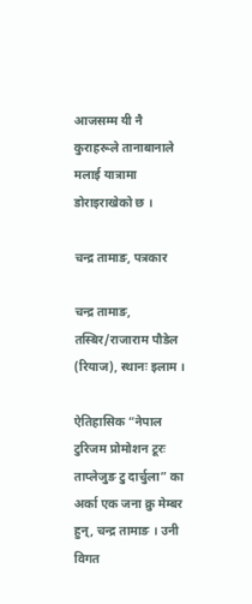आजसम्म यी नै कुराहरूले तानाबानाले मलाई यात्रामा डोराइराखेको छ ।

चन्द्र तामाङ, पत्रकार

चन्द्र तामाङ, तस्बिर/राजाराम पौडेल (रियाज), स्थानः इलाम ।

ऐतिहासिक “नेपाल टुरिजम प्रोमोशन टूरः ताप्लेजुङ टु दार्चुला” का  अर्का एक जना क्रु मेम्बर हुन्, चन्द्र तामाङ । उनी विगत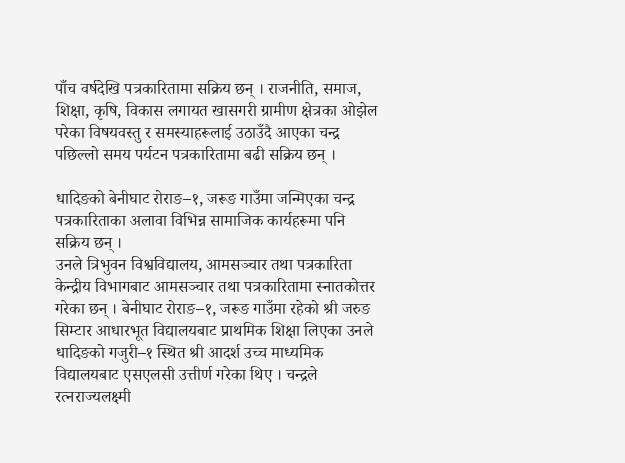पाँच वर्षदेखि पत्रकारितामा सक्रिय छन् । राजनीति, समाज, शिक्षा, कृषि, विकास लगायत खासगरी ग्रामीण क्षेत्रका ओझेल परेका विषयवस्तु र समस्याहरूलाई उठाउँदै आएका चन्द्र पछिल्लो समय पर्यटन पत्रकारितामा बढी सक्रिय छन् ।

धादिङको बेनीघाट रोराङ–१, जरूङ गाउँमा जन्मिएका चन्द्र पत्रकारिताका अलावा विभिन्न सामाजिक कार्यहरूमा पनि सक्रिय छन् ।
उनले त्रिभुवन विश्वविद्यालय, आमसञ्चार तथा पत्रकारिता केन्द्रीय विभागबाट आमसञ्चार तथा पत्रकारितामा स्नातकोत्तर गरेका छन् । बेनीघाट रोराङ–१, जरूङ गाउँमा रहेको श्री जरुङ सिम्टार आधारभूत विद्यालयबाट प्राथमिक शिक्षा लिएका उनले धादिङको गजुरी–१ स्थित श्री आदर्श उच्च माध्यमिक विद्यालयबाट एसएलसी उत्तीर्ण गरेका थिए । चन्द्रले रत्नराज्यलक्ष्मी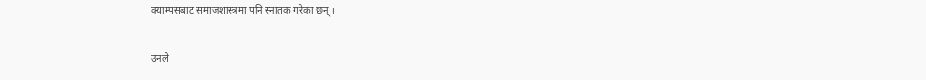क्याम्पसबाट समाजशास्त्रमा पनि स्नातक गरेका छन् ।

उनले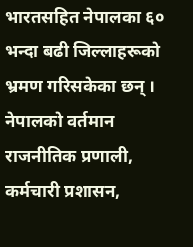भारतसहित नेपालका ६० भन्दा बढी जिल्लाहरूको भ्रमण गरिसकेका छन् । नेपालको वर्तमान राजनीतिक प्रणाली, कर्मचारी प्रशासन,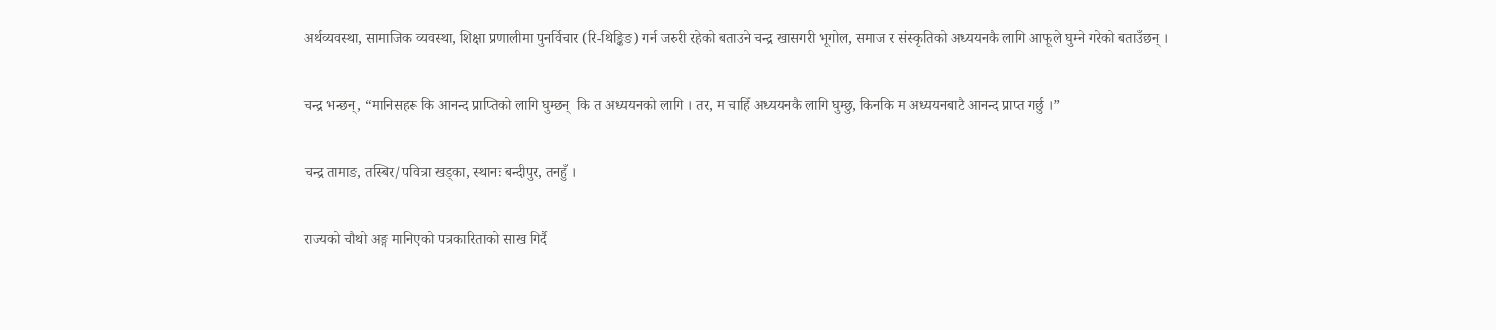अर्थव्यवस्था, सामाजिक व्यवस्था, शिक्षा प्रणालीमा पुनर्विचार (रि-थिङ्किङ) गर्न जरुरी रहेको बताउने चन्द्र खासगरी भूगोल, समाज र संस्कृतिको अध्ययनकै लागि आफूले घुम्ने गरेको बताउँछन् ।

चन्द्र भन्छन्, “मानिसहरू कि आनन्द प्राप्तिको लागि घुम्छन्  कि त अध्ययनको लागि । तर, म चाहिँ अध्ययनकै लागि घुम्छु, किनकि म अध्ययनबाटै आनन्द प्राप्त गर्छु ।”

चन्द्र तामाङ, तस्बिर/पवित्रा खड्का, स्थानः बन्दीपुर, तनहुँ ।

राज्यको चौथो अङ्ग मानिएको पत्रकारिताको साख गिर्दै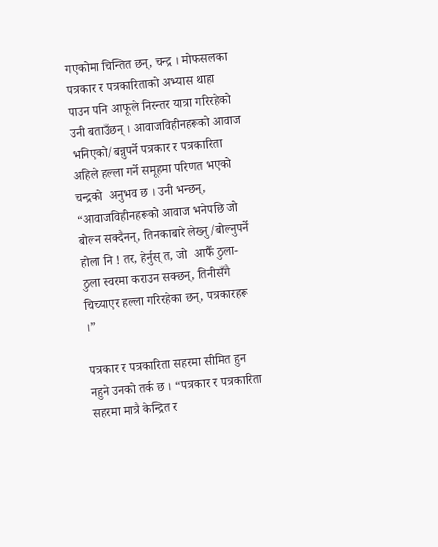गएकोमा चिन्तित छन्, चन्द्र । मोफसलका पत्रकार र पत्रकारिताको अभ्यास थाहा पाउन पनि आफूले निरन्तर यात्रा गरिरहेको उनी बताउँछन् । आवाजविहीनहरूको आवाज भनिएको/बन्नुपर्ने पत्रकार र पत्रकारिता अहिले हल्ला गर्ने समूहमा परिणत भएको चन्द्रको  अनुभव छ । उनी भन्छन्, “आवाजविहीनहरूको आवाज भनेपछि जो बोल्न सक्दैनन्, तिनकाबारे लेख्नु/बोल्नुपर्ने होला नि ! तर, हेर्नुस् त, जो  आफैँ ठुला-ठुला स्वरमा कराउन सक्छन्, तिनीसँगै चिच्याएर हल्ला गरिरहेका छन्, पत्रकारहरू ।”

पत्रकार र पत्रकारिता सहरमा सीमित हुन नहुने उनको तर्क छ । “पत्रकार र पत्रकारिता सहरमा मात्रै केन्द्रित र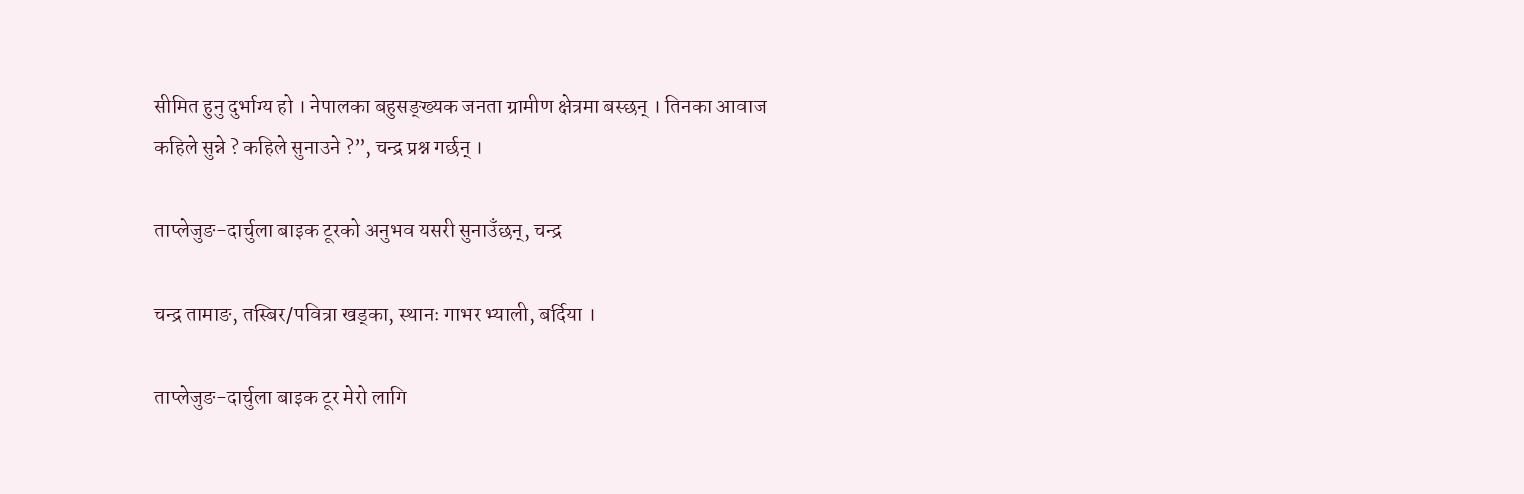सीमित हुनु दुर्भाग्य हो । नेपालका बहुसङ्ख्यक जनता ग्रामीण क्षेत्रमा बस्छन् । तिनका आवाज कहिले सुन्ने ? कहिले सुनाउने ?”, चन्द्र प्रश्न गर्छन् ।

ताप्लेजुङ-दार्चुला बाइक टूरको अनुभव यसरी सुनाउँछन्, चन्द्र

चन्द्र तामाङ, तस्बिर/पवित्रा खड्का, स्थानः गाभर भ्याली, बर्दिया ।

ताप्लेजुङ-दार्चुला बाइक टूर मेरो लागि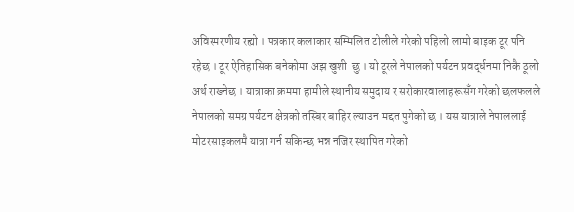अविस्मरणीय रह्यो । पत्रकार कलाकार सम्मिलित टोलीले गरेको पहिलो लामो बाइक टूर पनि रहेछ । टूर ऐतिहासिक बनेकोमा अझ खुशी  छु । यो टूरले नेपालको पर्यटन प्रवर्द्धनमा निकै ठूलो अर्थ राख्नेछ । यात्राका क्रममा हामीले स्थानीय समुदाय र सरोकारवालाहरूसँग गरेको छलफलले नेपालको समग्र पर्यटन क्षेत्रको तस्बिर बाहिर ल्याउन मद्दत पुगेको छ । यस यात्राले नेपाललाई मोटरसाइकलमै यात्रा गर्न सकिन्छ भन्न नजिर स्थापित गरेको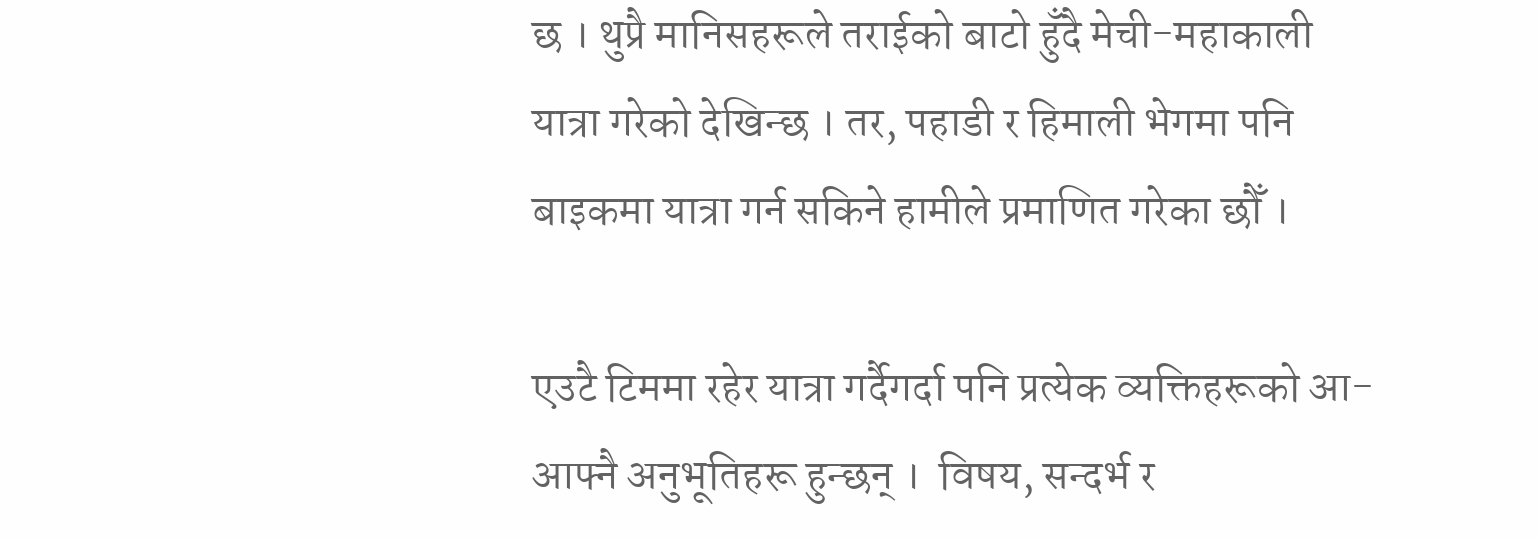छ । थुप्रै मानिसहरूले तराईको बाटो हुँदै मेची-महाकाली यात्रा गरेको देखिन्छ । तर, पहाडी र हिमाली भेगमा पनि बाइकमा यात्रा गर्न सकिने हामीले प्रमाणित गरेका छौँ ।

एउटै टिममा रहेर यात्रा गर्दैगर्दा पनि प्रत्येक व्यक्तिहरूको आ-आफ्नै अनुभूतिहरू हुन्छन् ।  विषय, सन्दर्भ र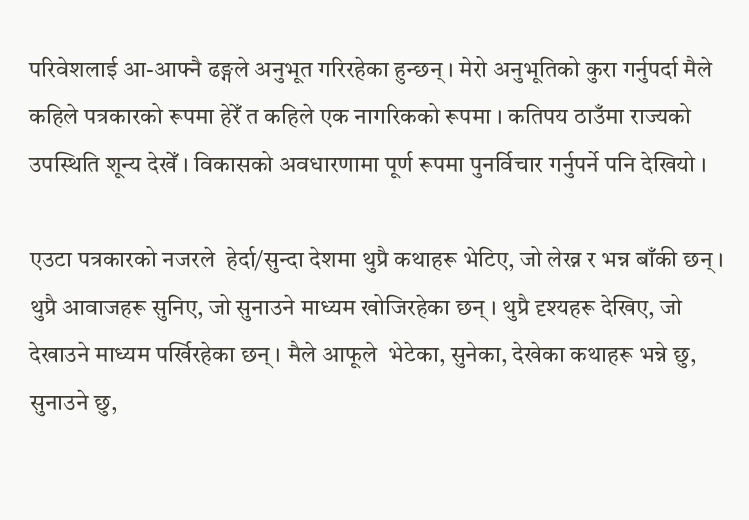परिवेशलाई आ-आफ्नै ढङ्गले अनुभूत गरिरहेका हुन्छन् । मेरो अनुभूतिको कुरा गर्नुपर्दा मैले कहिले पत्रकारको रूपमा हेरेँ त कहिले एक नागरिकको रूपमा । कतिपय ठाउँमा राज्यको उपस्थिति शून्य देखेँ । विकासको अवधारणामा पूर्ण रूपमा पुनर्विचार गर्नुपर्ने पनि देखियो ।

एउटा पत्रकारको नजरले  हेर्दा/सुन्दा देशमा थुप्रै कथाहरू भेटिए, जो लेख्न र भन्न बाँकी छन् । थुप्रै आवाजहरू सुनिए, जो सुनाउने माध्यम खोजिरहेका छन् । थुप्रै दृश्यहरू देखिए, जो देखाउने माध्यम पर्खिरहेका छन् । मैले आफूले  भेटेका, सुनेका, देखेका कथाहरू भन्ने छु, सुनाउने छु,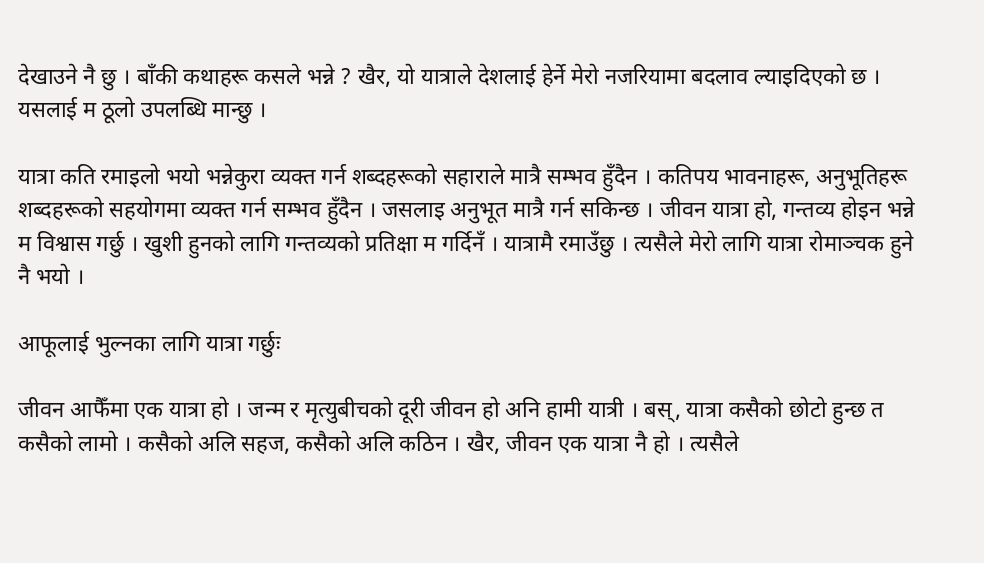देखाउने नै छु । बाँकी कथाहरू कसले भन्ने ? खैर, यो यात्राले देशलाई हेर्ने मेरो नजरियामा बदलाव ल्याइदिएको छ । यसलाई म ठूलो उपलब्धि मान्छु ।

यात्रा कति रमाइलो भयो भन्नेकुरा व्यक्त गर्न शब्दहरूको सहाराले मात्रै सम्भव हुँदैन । कतिपय भावनाहरू, अनुभूतिहरू शब्दहरूको सहयोगमा व्यक्त गर्न सम्भव हुँदैन । जसलाइ अनुभूत मात्रै गर्न सकिन्छ । जीवन यात्रा हो, गन्तव्य होइन भन्ने म विश्वास गर्छु । खुशी हुनको लागि गन्तव्यको प्रतिक्षा म गर्दिनँ । यात्रामै रमाउँछु । त्यसैले मेरो लागि यात्रा रोमाञ्चक हुने नै भयो ।

आफूलाई भुल्नका लागि यात्रा गर्छुः

जीवन आफैँमा एक यात्रा हो । जन्म र मृत्युबीचको दूरी जीवन हो अनि हामी यात्री । बस्, यात्रा कसैको छोटो हुन्छ त कसैको लामो । कसैको अलि सहज, कसैको अलि कठिन । खैर, जीवन एक यात्रा नै हो । त्यसैले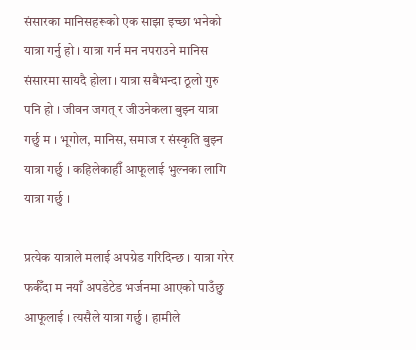संसारका मानिसहरूको एक साझा इच्छा भनेको यात्रा गर्नु हो । यात्रा गर्न मन नपराउने मानिस संसारमा सायदै होला । यात्रा सबैभन्दा ठूलो गुरु पनि हो । जीवन जगत् र जीउनेकला बुझ्न यात्रा गर्छु म । भूगोल, मानिस, समाज र संस्कृति बुझ्न यात्रा गर्छु । कहिलेकाहीँ आफूलाई भुल्नका लागि यात्रा गर्छु ।

प्रत्येक यात्राले मलाई अपग्रेड गरिदिन्छ । यात्रा गरेर फर्कँदा म नयाँ अपडेटेड भर्जनमा आएको पाउँछु आफूलाई । त्यसैले यात्रा गर्छु । हामीले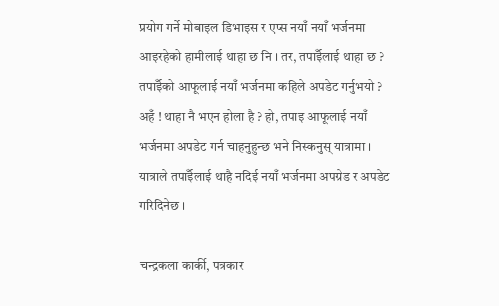प्रयोग गर्ने मोबाइल डिभाइस र एप्स नयाँ नयाँ भर्जनमा आइरहेको हामीलाई थाहा छ नि । तर, तपाईँलाई थाहा छ ? तपाईँको आफूलाई नयाँ भर्जनमा कहिले अपडेट गर्नुभयो ? अहँ ! थाहा नै भएन होला है ? हो, तपाइ आफूलाई नयाँ भर्जनमा अपडेट गर्न चाहनुहुन्छ भने निस्कनुस् यात्रामा । यात्राले तपाईँलाई थाहै नदिई नयाँ भर्जनमा अपग्रेड र अपडेट गरिदिनेछ ।

चन्द्रकला कार्की, पत्रकार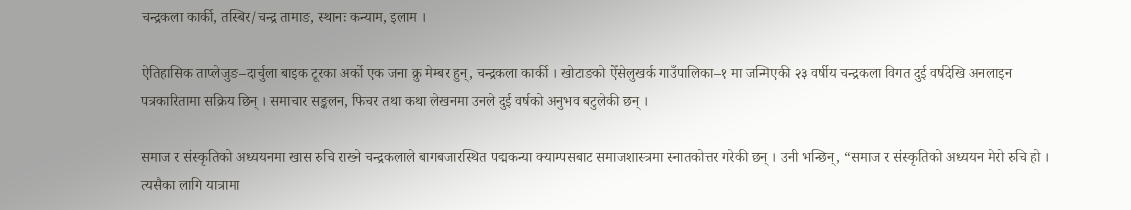चन्द्रकला कार्की, तस्बिर/चन्द्र तामाङ, स्थानः कन्याम, इलाम ।

ऐतिहासिक ताप्लेजुङ–दार्चुला बाइक टूरका अर्को एक जना क्रु मेम्बर हुन्, चन्द्रकला कार्की । खोटाङको ऐँसेलुखर्क गाउँपालिका–१ मा जन्मिएकी २३ वर्षीय चन्द्रकला विगत दुई वर्षदेखि अनलाइन पत्रकारितामा सक्रिय छिन् । समाचार सङ्कलन, फिचर तथा कथा लेखनमा उनले दुई वर्षको अनुभव बटुलेकी छन् ।

समाज र संस्कृतिको अध्ययनमा खास रुचि राख्ने चन्द्रकलाले बागबजारस्थित पद्मकन्या क्याम्पसबाट समाजशास्त्रमा स्नातकोत्तर गरेकी छन् । उनी भन्छिन्, “समाज र संस्कृतिको अध्ययन मेरो रुचि हो । त्यसैका लागि यात्रामा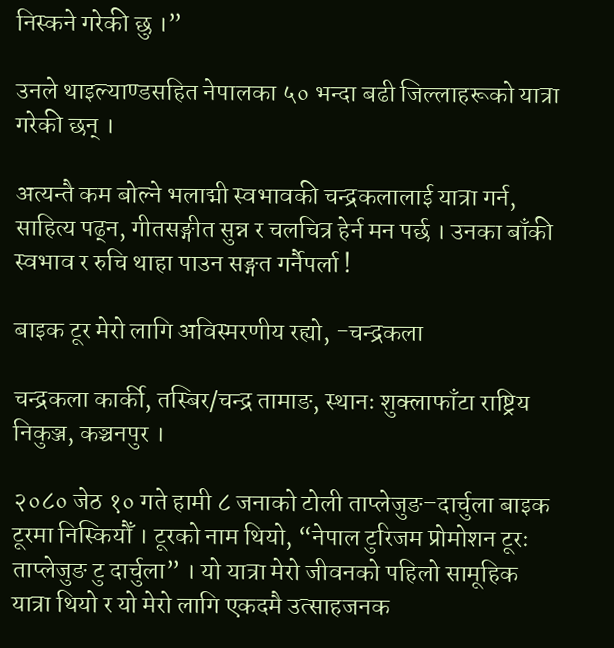निस्कने गरेकी छु ।”

उनले थाइल्याण्डसहित नेपालका ५० भन्दा बढी जिल्लाहरूको यात्रा गरेकी छन् ।

अत्यन्तै कम बोल्ने भलाद्मी स्वभावकी चन्द्रकलालाई यात्रा गर्न, साहित्य पढ्न, गीतसङ्गीत सुन्न र चलचित्र हेर्न मन पर्छ । उनका बाँकी स्वभाव र रुचि थाहा पाउन सङ्गत गर्नैपर्ला !

बाइक टूर मेरो लागि अविस्मरणीय रह्यो, -चन्द्रकला

चन्द्रकला कार्की, तस्बिर/चन्द्र तामाङ, स्थानः शुक्लाफाँटा राष्ट्रिय निकुञ्ज, कञ्चनपुर ।

२०८० जेठ १० गते हामी ८ जनाको टोली ताप्लेजुङ–दार्चुला बाइक टूरमा निस्कियौँ । टूरको नाम थियो, “नेपाल टुरिजम प्रोमोशन टूरः ताप्लेजुङ टु दार्चुला” । यो यात्रा मेरो जीवनको पहिलो सामूहिक यात्रा थियो र यो मेरो लागि एकदमै उत्साहजनक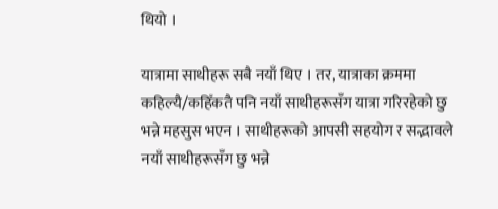थियो ।

यात्रामा साथीहरू सबै नयाँ थिए । तर, यात्राका क्रममा कहिल्यै/कहिँकतै पनि नयाँ साथीहरूसँग यात्रा गरिरहेको छु भन्ने महसुस भएन । साथीहरूको आपसी सहयोग र सद्भावले नयाँ साथीहरूसँग छु भन्ने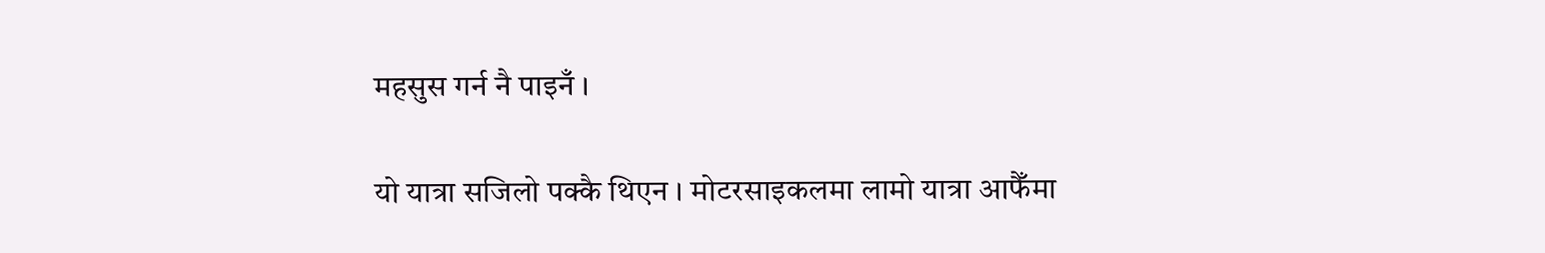महसुस गर्न नै पाइनँ ।

यो यात्रा सजिलो पक्कै थिएन । मोटरसाइकलमा लामो यात्रा आफैँमा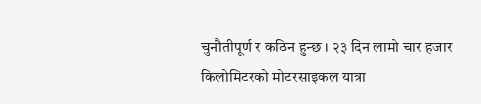चुनौतीपूर्ण र कठिन हुन्छ । २३ दिन लामो चार हजार किलोमिटरको मोटरसाइकल यात्रा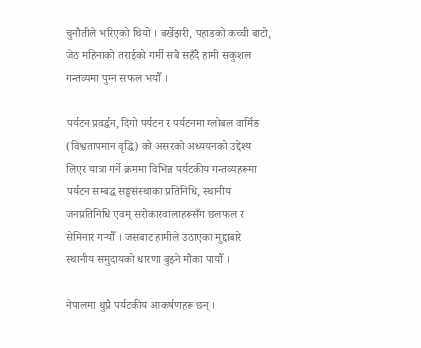चुनौतीले भरिएको थियो । बर्खेझरी, पहाडको कच्ची बाटो, जेठ महिनाको तराईको गर्मी सबै सहँदै हामी सकुशल गन्तव्यमा पुग्न सफल भयौँ ।

पर्यटन प्रवर्द्धन, दिगो पर्यटन र पर्यटनमा ग्लोबल वार्मिङ (विश्वतापमान वृद्धि) को असरको अध्ययनको उद्देश्य लिएर यात्रा गर्ने क्रममा विभिन्न पर्यटकीय गन्तव्यहरूमा पर्यटन सम्बद्ध सङ्घसंस्थाका प्रतिनिधि, स्थानीय जनप्रतिनिधि एवम् सरोकारवालाहरूसँग छलफल र सेमिनार गर्‍यौँ । जसबाट हामीले उठाएका मुद्दाबारे स्थानीय समुदायको धारणा बुझ्ने मौका पायौँ ।

नेपालमा थुप्रै पर्यटकीय आकर्षणहरू छन् ।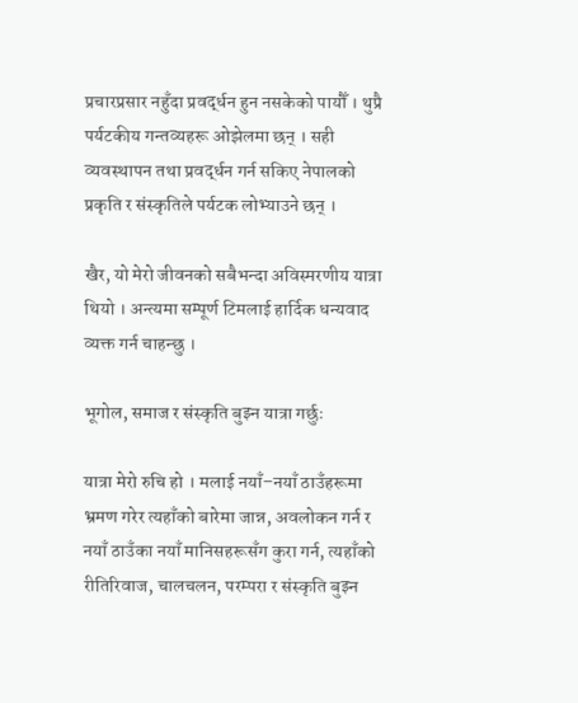प्रचारप्रसार नहुँदा प्रवर्द्धन हुन नसकेको पायौँ । थुप्रै पर्यटकीय गन्तव्यहरू ओझेलमा छन् । सही व्यवस्थापन तथा प्रवर्द्धन गर्न सकिए नेपालको प्रकृति र संस्कृतिले पर्यटक लोभ्याउने छन् ।

खैर, यो मेरो जीवनको सबैभन्दा अविस्मरणीय यात्रा थियो । अन्त्यमा सम्पूर्ण टिमलाई हार्दिक धन्यवाद व्यक्त गर्न चाहन्छु ।

भूगोल, समाज र संस्कृति बुझ्न यात्रा गर्छुः

यात्रा मेरो रुचि हो । मलाई नयाँ–नयाँ ठाउँहरूमा भ्रमण गरेर त्यहाँको बारेमा जान्न, अवलोकन गर्न र नयाँ ठाउँका नयाँ मानिसहरूसँग कुरा गर्न, त्यहाँको रीतिरिवाज, चालचलन, परम्परा र संस्कृति बुझ्न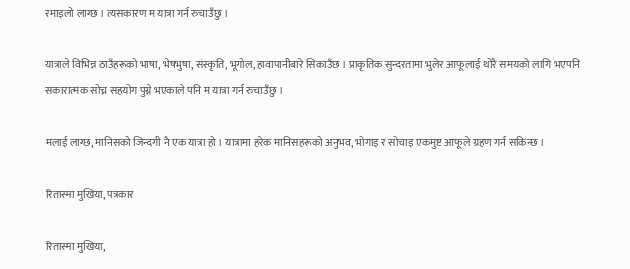रमाइलो लाग्छ । त्यसकारण म यात्रा गर्न रुचाउँछु ।

यात्राले विभिन्न ठाउँहरूको भाषा, भेषभुषा, संस्कृति, भूगोल, हावापानीबारे सिकाउँछ । प्राकृतिक सुन्दरतामा भुलेर आफूलाई थोरै समयको लागि भएपनि सकारात्मक सोच्न सहयोग पुग्ने भएकाले पनि म यात्रा गर्न रुचाउँछु ।

मलाई लाग्छ, मानिसको जिन्दगी नै एक यात्रा हो । यात्रामा हरेक मानिसहरूको अनुभव, भोगाइ र सोचाइ एकमुष्ट आफूले ग्रहण गर्न सकिन्छ ।

रितास्मा मुखिया, पत्रकार

रितास्मा मुखिया,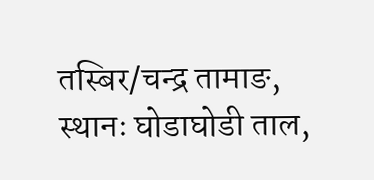तस्बिर/चन्द्र तामाङ, स्थानः घोडाघोडी ताल,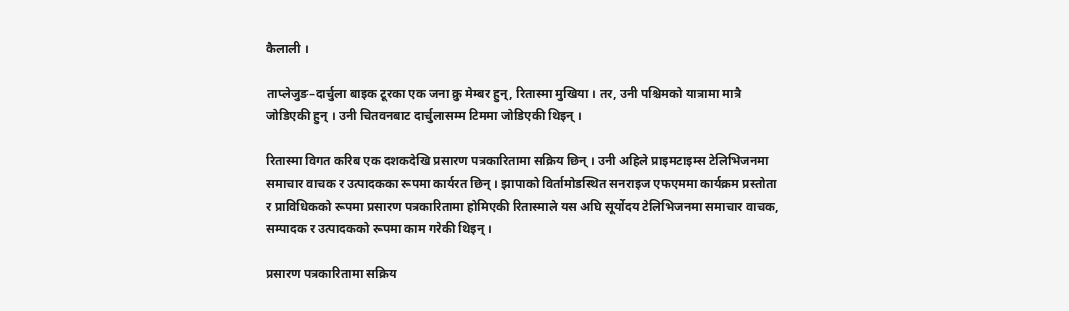कैलाली ।

ताप्लेजुङ–दार्चुला बाइक टूरका एक जना क्रु मेम्बर हुन्, रितास्मा मुखिया । तर, उनी पश्चिमको यात्रामा मात्रै जोडिएकी हुन् । उनी चितवनबाट दार्चुलासम्म टिममा जोडिएकी थिइन् ।

रितास्मा विगत करिब एक दशकदेखि प्रसारण पत्रकारितामा सक्रिय छिन् । उनी अहिले प्राइमटाइम्स टेलिभिजनमा समाचार वाचक र उत्पादकका रूपमा कार्यरत छिन् । झापाको विर्तामोडस्थित सनराइज एफएममा कार्यक्रम प्रस्तोता र प्राविधिकको रूपमा प्रसारण पत्रकारितामा होमिएकी रितास्माले यस अघि सूर्योदय टेलिभिजनमा समाचार वाचक, सम्पादक र उत्पादकको रूपमा काम गरेकी थिइन् ।

प्रसारण पत्रकारितामा सक्रिय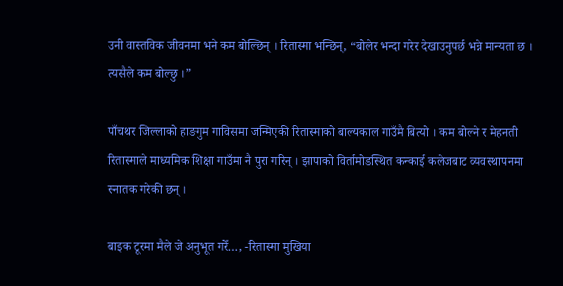उनी वास्तविक जीवनमा भने कम बोल्छिन् । रितास्मा भन्छिन्, “बोलेर भन्दा गरेर देखाउनुपर्छ भन्ने मान्यता छ । त्यसैले कम बोल्छु ।”

पाँचथर जिल्लाको हाङगुम गाविसमा जन्मिएकी रितास्माको बाल्यकाल गाउँमै बित्यो । कम बोल्ने र मेहनती रितास्माले माध्यमिक शिक्षा गाउँमा नै पुरा गरिन् । झापाको विर्तामोडस्थित कन्काई कलेजबाट व्यवस्थापनमा स्नातक गरेकी छन् ।

बाइक टूरमा मैले जे अनुभूत गरेँ…, -रितास्मा मुखिया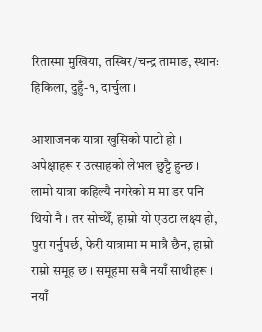रितास्मा मुखिया, तस्बिर/चन्द्र तामाङ, स्थानः हिकिला, दुहुँ-१, दार्चुला ।

आशाजनक यात्रा खुसिको पाटो हो । अपेक्षाहरू र उत्साहको लेभल छुट्टै हुन्छ । लामो यात्रा कहिल्यै नगरेको म मा डर पनि थियो नै । तर सोच्थेँ, हाम्रो यो एउटा लक्ष्य हो, पुरा गर्नुपर्छ, फेरी यात्रामा म मात्रै छैन, हाम्रो राम्रो समूह छ । समूहमा सबै नयाँ साथीहरू । नयाँ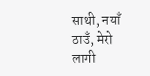साथी, नयाँ ठाउँ, मेरो लागी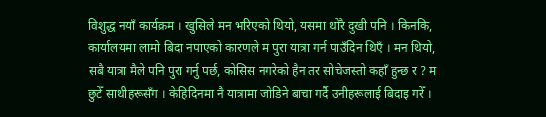विशुद्ध नयाँ कार्यक्रम । खुसिले मन भरिएको थियो, यसमा थोरै दुखी पनि । किनकि, कार्यालयमा लामो बिदा नपाएको कारणले म पुरा यात्रा गर्न पाउँदिन थिएँ । मन थियो, सबै यात्रा मैले पनि पुरा गर्नु पर्छ, कोसिस नगरेको हैन तर सोचेजस्तो कहाँ हुन्छ र ? म छुटेँ साथीहरूसँग । केहिदिनमा नै यात्रामा जोडिने बाचा गर्दै उनीहरूलाई बिदाइ गरेँ ।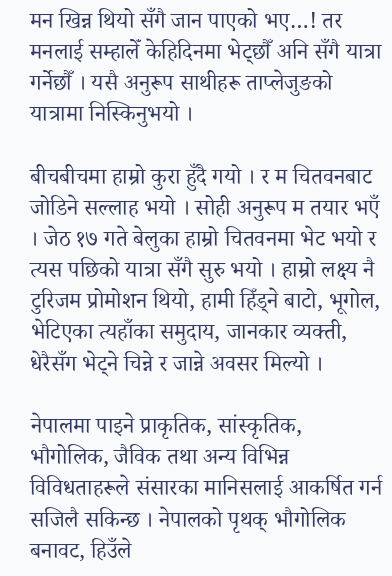मन खिन्न थियो सँगै जान पाएको भए…! तर मनलाई सम्हालेँ केहिदिनमा भेट्छौँ अनि सँगै यात्रा गर्नेछौँ । यसै अनुरूप साथीहरू ताप्लेजुङको यात्रामा निस्किनुभयो ।

बीचबीचमा हाम्रो कुरा हुँदै गयो । र म चितवनबाट जोडिने सल्लाह भयो । सोही अनुरूप म तयार भएँ । जेठ १७ गते बेलुका हाम्रो चितवनमा भेट भयो र त्यस पछिको यात्रा सँगै सुरु भयो । हाम्रो लक्ष्य नै टुरिजम प्रोमोशन थियो, हामी हिँड्ने बाटो, भूगोल, भेटिएका त्यहाँका समुदाय, जानकार व्यक्ती, धेरैसँग भेट्ने चिन्ने र जान्ने अवसर मिल्यो ।

नेपालमा पाइने प्राकृतिक, सांस्कृतिक, भौगोलिक, जैविक तथा अन्य विभिन्न विविधताहरूले संसारका मानिसलाई आकर्षित गर्न सजिलै सकिन्छ । नेपालको पृथक् भौगोलिक बनावट, हिउँले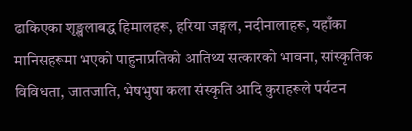ढाकिएका शृङ्खलाबद्ध हिमालहरू, हरिया जङ्गल, नदीनालाहरू, यहाँका मानिसहरूमा भएको पाहुनाप्रतिको आतिथ्य सत्कारको भावना, सांस्कृतिक विविधता, जातजाति, भेषभुषा कला संस्कृति आदि कुराहरूले पर्यटन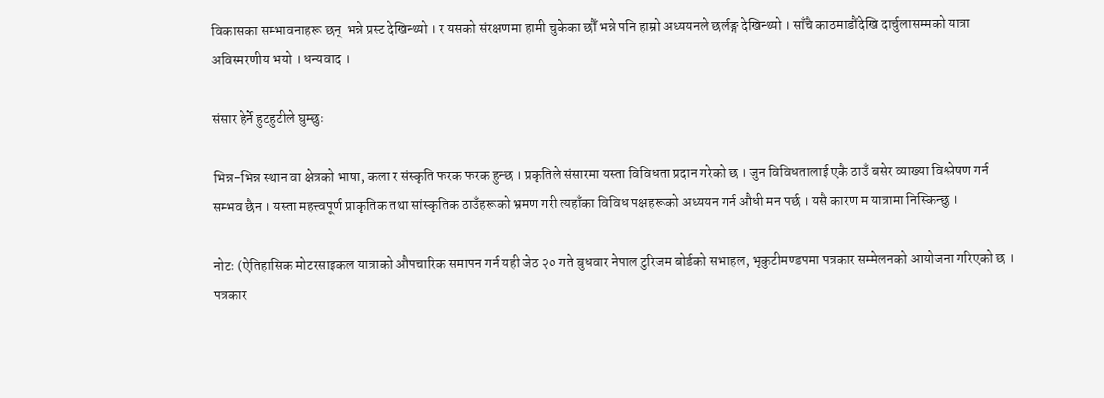विकासका सम्भावनाहरू छन्  भन्ने प्रस्ट देखिन्थ्यो । र यसको संरक्षणमा हामी चुकेका छौँ भन्ने पनि हाम्रो अध्ययनले छर्लङ्ग देखिन्थ्यो । साँचै काठमाडौंदेखि दार्चुलासम्मको यात्रा अविस्मरणीय भयो । धन्यवाद ।

संसार हेर्ने हुटहुटीले घुम्छुः

भिन्न-भिन्न स्थान वा क्षेत्रको भाषा, कला र संस्कृति फरक फरक हुन्छ । प्रकृतिले संसारमा यस्ता विविधता प्रदान गरेको छ । जुन विविधतालाई एकै ठाउँ बसेर व्याख्या विश्लेषण गर्न सम्भव छैन । यस्ता महत्त्वपूर्ण प्राकृतिक तथा सांस्कृतिक ठाउँहरूको भ्रमण गरी त्यहाँका विविध पक्षहरूको अध्ययन गर्न औधी मन पर्छ । यसै कारण म यात्रामा निस्किन्छु ।

नोटः (ऐतिहासिक मोटरसाइकल यात्राको औपचारिक समापन गर्न यही जेठ २० गते बुधवार नेपाल टुरिजम बोर्डको सभाहल, भृकुटीमण्डपमा पत्रकार सम्मेलनको आयोजना गरिएको छ । पत्रकार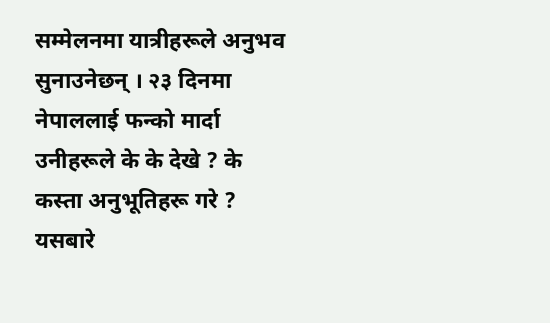सम्मेलनमा यात्रीहरूले अनुभव सुनाउनेछन् । २३ दिनमा नेपाललाई फन्को मार्दा उनीहरूले के के देखे ? के कस्ता अनुभूतिहरू गरे ? यसबारे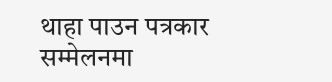थाहा पाउन पत्रकार सम्मेलनमा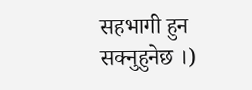सहभागी हुन सक्नुहुनेछ ।)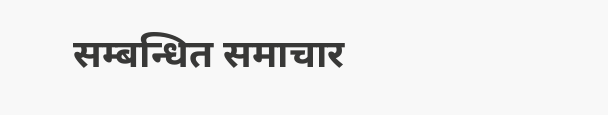सम्बन्धित समाचार